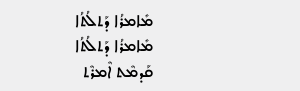ܡܺܐܡܪܳܐ ܕܰܬܠܳܬܳܐ
ܡܺܐܡܪܳܐ ܕܰܬܠܳܬܳܐ
ܩܰܕܡܶܬ ܐܶܡܪܶܬ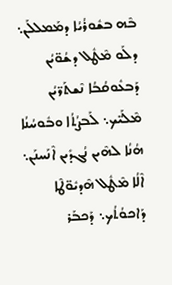ܒܶܗ ܒܫܽܘܪܳܝܳܐ ܕܡܰܡܠܠܰܢ܆ ܕܠܰܘ ܡܶܛܽܠ ܕܫܳܘ̈ܝܳܢ ܕܰܒܥܽܘܩܳܒܳܐ ܢܶܫܬܰܪ̈ܝܳܢ ܡܶܠܰܝ̈ܟ܆ ܠܰܒܨܳܬܳܐ ܘܒܽܘܚܳܢܳܐ ܗܳܢܳܐ ܠܗܶܝܢ ܢܳܓܕܺܝܢ ܐܶܢܰܚܢܰܢ܆ ܐܶܠܳܐ ܡܶܛܽܠ ܗܶܕܝܽܘ̈ܛܶܐ ܕܰܐܟܘܳܬܳܟ܆ ܕܰܟܒܰܪ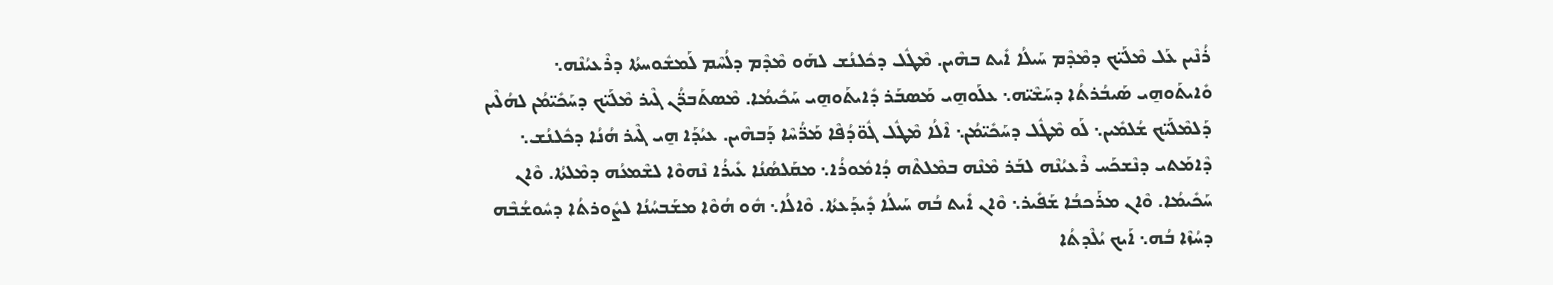ܪܳܢܶܝܢ ܥܰܠ ܡܶܠܰܝ̈ܟ ܕܡܶܕܶܡ ܚܰܝܠܳܐ ܐܺܝܬ ܒܗܶܝܢ. ܡܶܛܽܠ ܕܟܽܠܢܳܫ ܠܗܰܘ ܡܶܕܶܡ ܕܠܳܚܶܡ ܠܰܡܫܽܘܚܬܳܐ ܕܪܶܥܝܳܢܶܗ܆ ܘܺܐܝܬܰܘܗ̱ܝ ܣܰܝܒܳܪܬܳܐ ܕܚܰܫܶܝ̈ܗ܆ ܥܠܰܘܗ̱ܝ ܡܰܣܒܰܪ ܕܺܐܝܬܰܘܗ̱ܝ ܚܰܟܺܝܡܳܐ. ܡܶܣܬܰܒܪ̈ܳܢ ܓܶܝܪ ܡܶܠܰܝ̈ܟ ܕܚܰܟܺܝ̈ܡܳܢ ܠܗܳܠܶܝܢ ܕܰܠܡܶܠܰܝ̈ܟ ܫܳܠܡܺܝܢ܆ ܠܰܘ ܡܶܛܽܠ ܕܚܰܟܺܝ̈ܡܳܢ܆ ܐܶܠܳܐ ܡܶܛܽܠ ܓܽܘ̈ܕܳܦܶܐ ܡܰܪ̈ܳܚܶܐ ܕܰܒܗܶܝܢ. ܥܝܳܕܰܐ ܗ̱ܝ ܓܶܝܪ ܗܳܢܳܐ ܕܟܽܠܢܳܫ܆ ܕܶܐܡܰܬܝ ܕܢܶܫܟܰܚ ܪܶܥܝܳܢܶܗ ܠܒܰܪ ܡܶܢܶܗ ܒܡܶܠܬܶܗ ܕܳܐܡܽܘܪܳܐ܆ ܡܩܰܠܣܳܢܳܐ ܥܺܝܪܳܐ ܢܶܗܘܶܐ ܠܫܶܡܥܳܗ ܕܡܶܠܬܳܐ. ܘܶܐܢ ܚܰܟܺܝܡܳܐ. ܘܶܐܢ ܡܪܰܟܒܳܐ ܫܰܦܺܝܪ܆ ܘܶܐܢ ܐܺܝܬ ܒܳܗ ܚܰܝܠܳܐ ܕܺܝܕܰܥܬܳܐ. ܘܶܐܠܳܐ܆ ܗܽܘ ܗܳܘܶܐ ܡܫܰܒܚܳܢܳܐ ܠܨܽܘܪܬܳܐ ܕܚܽܘܫܳܒܶܗ ܕܚܳܙܶܐ ܒܳܗ܆ ܐܰܝܟ ܝܳܠܶܕܬܳܐ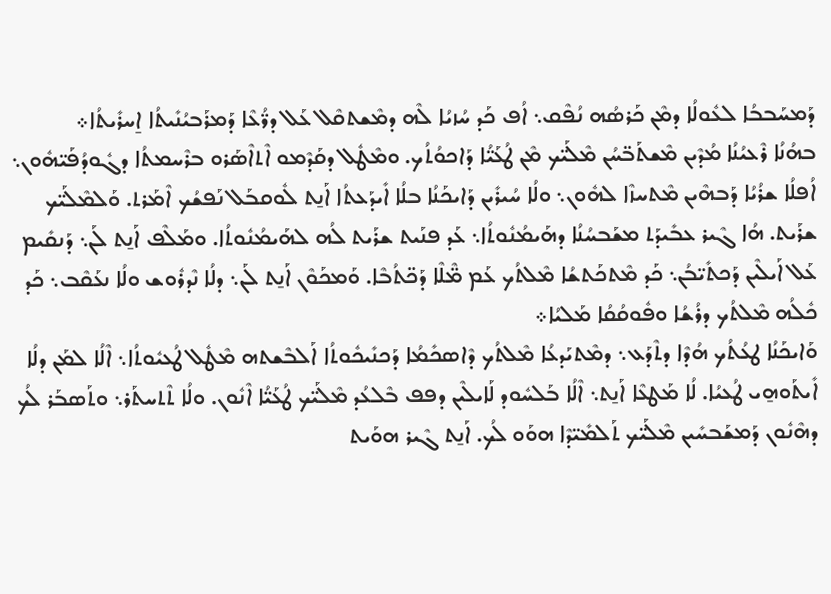ܕܰܡܚܰܒܒܳܐ ܠܥܽܘܠܳܐ ܕܡܶܢ ܟܰܪܣܳܗ ܢܳܦܶܩ܆ ܐܳܦ ܟܰܕ ܚܳܙܝܳܐ ܠܶܗ ܕܡܶܫܬܩܶܠ ܥܰܠ ܕܪ̈ܳܥܶܐ ܕܰܡܪܰܒܝܳܢܺܝܬܳܐ ܐ̱ܚܪܺܝܬܳܐ܀
ܒܗܳܢܳܐ ܪܶܥܝܳܢܳܐ ܡܳܕܶܝܢ ܡܶܫܬܰܒ̈ܚܳܢ ܡܶܠܰܝ̈ܟ ܡܶܢ ܛܳܥܰܝ̈ܳܐ ܕܰܐܟܘܳܬܳܟ. ܘܡܶܛܽܠ ܕܩܰܕܶܡܘ ܐܶܬܐܶܣܰܪܘ ܒܪܶܚܡܬܳܐ ܕܓܽܘܕܳܦܰܝ̈ܗܽܘܢ܆ ܐܳܦܠܳܐ ܫܪܳܝܳܐ ܕܰܒܗܶܝܢ ܡܶܬܚܙܶܐ ܠܗܽܘܢ܆ ܘܠܳܐ ܚܳܝܪܺܝܢ ܕܰܐܝܟܰܢܳܐ ܒܠܳܐ ܐܺܝܕܰܥܬܳܐ ܐܰܢ̱ܬ ܠܽܘܩܒܰܠ ܢܰܦܫܳܟ ܐܶܡܰܪܬ. ܘܰܠܡܶܠܰܝ̈ܟ ܫܪܰܝܬ. ܗܳܐ ܓܶܝܪ ܥܒܺܝܕܰܬ ܡܫܰܒܚܳܢܳܐ ܕܗܰܝܡܳܢܽܘܬܳܐ܆ ܥܰܕ ܦܢܰܝܬ ܫܪܰܝܬ ܠܳܗ ܠܗܰܝܡܳܢܽܘܬܳܐ. ܘܡܰܠܶܦ ܐܰܢ̱ܬ ܠܰܢ܆ ܕܰܢܩܺܝܡ ܥܰܠ ܐܰܝܠܶܝܢ ܕܰܟܬܺܝ̈ܒܳܢ܆ ܟܰܕ ܡܶܬܟܰܬܫܳܐ ܡܶܠܬܳܟ ܥܰܡ ܡ̈ܶܠܶܐ ܕܰܟ̈ܬܳܒܶܐ. ܘܰܡܟܰܘܶܢ ܐܰܢ̱ܬ ܠܰܢ܆ ܕܠܳܐ ܢܶܕܪܽܘܫ ܘܠܳܐ ܢܥܰܩܶܒ܆ ܟܰܕ ܟܽܠܳܗ ܡܶܠܬܳܟ ܕܪܳܫܳܐ ܘܦܽܘܩܳܩܳܐ ܡܰܠܝܳܐ܀
ܘܰܐܝܟܰܢܳܐ ܛܥܳܬܳܟ ܗܳܕܶܐ ܕܬܶܕܰܥ܆ ܕܡܶܬܝܰܕܥܳܐ ܡܶܠܬܳܟ ܕܶܐܣܟܺܡܳܐ ܕܰܟܢܺܝܟܽܘܬܳܐ ܐܰܠܒܶܫܬܗ ܡܶܛܽܠ ܛܳܥܝܽܘܬܳܐ܆ ܐܶܠܳܐ ܠܡܰܢ ܕܠܳܐ ܐܺܝܬܰܘܗ̱ܝ ܛܳܥܝܳܐ. ܠܳܐ ܡܰܛܥܶܐ ܐܰܢ̱ܬ܆ ܐܶܠܳܐ ܒܰܠܚܽܘܕ ܠܰܐܝܠܶܝܢ ܕܦܦ ܒܶܠܥܳܕ ܡܶܠܰܝ̈ܟ ܛܳܥܰܝ̈ܳܐ ܐܶܢܽܘܢ. ܘܠܳܐ ܬܶܬܚܬܰܪ܆ ܘܬܰܣܒܰܪ ܠܳܟ ܕܗܶܢܽܘܢ ܕܰܡܫܰܒܚܺܝܢ ܡܶܠܰܝ̈ܟ ܬܰܠܡܺܝ̈ܕܶܐ ܗܘܰܘ ܠܳܟ. ܐܰܢ̱ܬ ܓܶܝܪ ܗܘܰܝܬ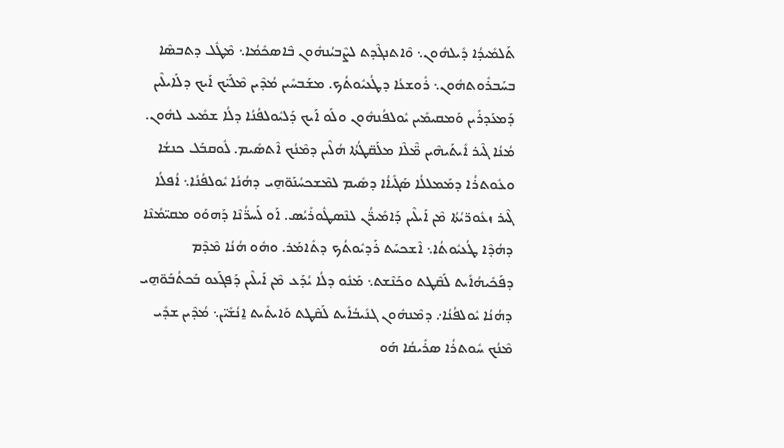ܬܰܠܡܺܝܕܳܐ ܕܺܝܠܗܽܘܢ܆ ܘܶܐܬܢܓܶܕܬ ܠܨܶܒܝܳܢܗܽܘܢ ܒܶܐܣܟܺܡܳܐ܆ ܡܶܛܽܠ ܕܬܒܣܶܐ ܒܚܰܒܪܽܘܬܗܽܘܢ܆ ܪܽܘܫܥܳܐ ܕܛܳܥܝܽܘܬܳܟ. ܡܫܰܒܚܺܝܢ ܡܳܕܶܝܢ ܡܶܠܰܝ̈ܟ ܐܰܝܟ ܕܠܰܐܝܠܶܝܢ ܕܰܡܥܰܕܪܺܝܢ ܘܰܡܩܝܡܺܝܢ ܝܽܘܠܦܳܢܗܽܘܢ ܘܠܰܘ ܐܰܝܟ ܕܰܠܝܽܘܠܦܳܢܳܐ ܕܠܳܐ ܫܡܺܝܥ ܠܗܽܘܢ. ܡܳܢܳܐ ܓܶܝܪ ܐܺܝܬܰܝܗܶܝܢ ܡ̈ܶܠܶܐ ܡܠܰܩ̈ܛܳܬܳܐ ܗܳܠܶܝܢ ܕܡܶܢܳܟ ܐܶܬܣܺܝܡ. ܠܽܘܩܒܰܠ ܟܢܫܳܐ ܘܥܽܘܬܪܳܐ ܕܡܰܡܠܠܳܐ ܣܰܓܺܝܐܳܐ ܕܣܺܝܡ ܠܡܶܫܟܚܳܢܰܘ̈ܗ̱ܝ ܕܗܳܢܳܐ ܝܽܘܠܦܳܢܳܐ܆ ܐܳܦܠܳܐ ܓܶܝܪ ܙܥܽܘܪ̈ܝܳܬܳܐ ܡܶܢ ܐܰܝܠܶܝܢ ܕܰܐܡܺܝܪ̈ܳܢ ܠܢܶܣܛܽܘܪܺܝܳܣ. ܐܰܘ ܠܰܚܪ̈ܳܢܶܐ ܕܰܗܘܰܘ ܡܩܝ̈ܡܳܢܶܐ ܕܗܳܕܶܐ ܛܳܥܝܽܘܬܳܐ܆ ܐܶܫܟܚܰܬ ܪܰܕܝܽܘܬܳܟ ܕܬܺܐܡܰܪ. ܘܗܽܘ ܗܳܢܳܐ ܡܶܕܶܡ ܕܦܰܟܺܝܗܳܐܺܝܬ ܠܰܩܶܛܬ ܘܟܰܢܶܫܬ܆ ܡܰܢܽܘ ܕܠܳܐ ܝܳܕܰܥ ܡܶܢ ܐܰܝܠܶܝܢ ܕܰܦܓܰܥܘ ܒܰܟܬܳܒܰܘ̈ܗ̱ܝ ܕܗܳܢܳܐ ܝܽܘܠܦܳܢܳܐ܇ ܕܡܶܢܗܽܘܢ ܓܢܺܝܒܳܐܺܝܬ ܠܰܩܶܛܬ ܘܰܐܝܬܺܝܬ ܐ̱ܢܳܫܺܝ̈ܢ܆ ܡܳܕܶܝܢ ܫܕܺܝ ܡܶܢܳܟ ܚܽܘܬܪܳܐ ܣܪܺܝܩܳܐ ܗܰܘ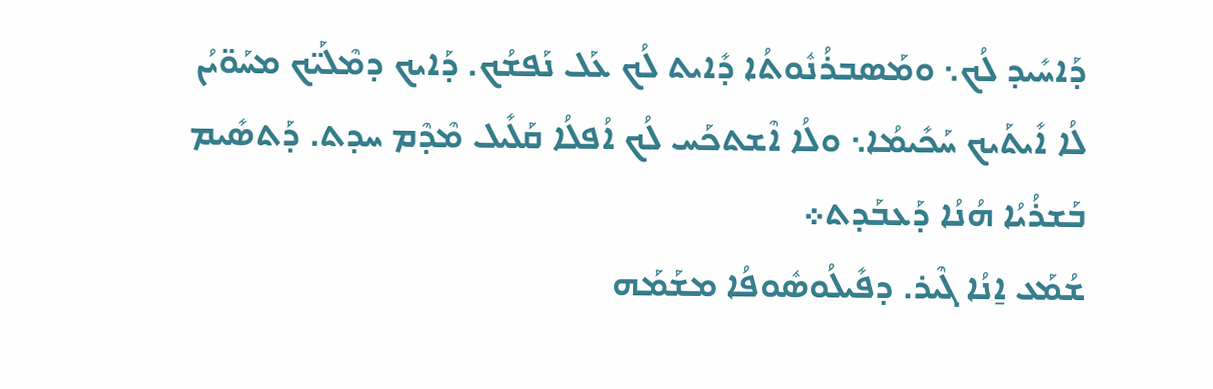ܕܰܐܚܺܝܕ ܠܳܟ܆ ܘܡܰܣܒܪܳܢܽܘܬܳܐ ܕܺܐܝܬ ܠܳܟ ܥܰܠ ܢܰܦܫܳܟ. ܕܰܐܝܟ ܕܡܶܠܰܝ̈ܟ ܡܚܰܘ̈ܝܳܢ ܠܳܐ ܐܺܝܬܰܝܟ ܚܰܟܺܝܡܳܐ܆ ܘܠܳܐ ܐܶܫܬܟܰܚ ܠܳܟ ܐܳܦܠܳܐ ܩܰܠܺܝܠ ܡܶܕܶܡ ܚܕܬ. ܕܰܬܣܺܝܡ ܒܰܫܪܳܝܳܐ ܗܳܢܳܐ ܕܰܥܒܰܕܬ܀
ܫܳܡܰܥ ܐ̱ܢܳܐ ܓܶܝܪ. ܕܦܺܝܠܳܘܣܽܘܦܳܐ ܡܫܰܡܰܗ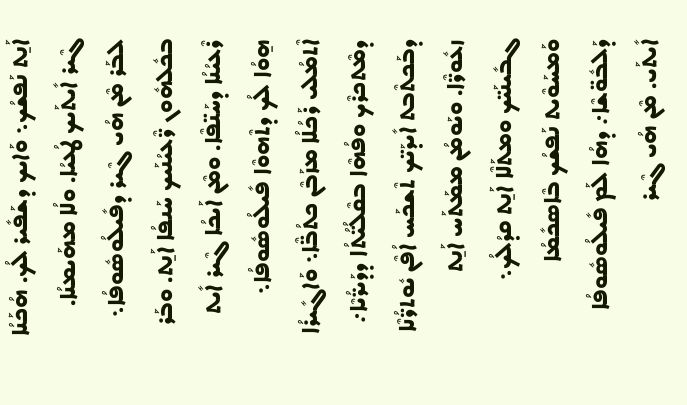ܐܰܢ̱ܬ ܢܰܦܫܳܟ܆ ܘܰܐܝܟ ܕܫܰܦܺܝܪ ܠܳܟ. ܗܳܟܰܢܳܐ ܓܶܝܪ ܐܺܝܬܰܝܟ ܛܳܥܝܳܐ. ܘܠܳܐ ܡܗܰܝܡܢܳܐ. ܠܒܰܪ ܡܶܢ ܗܳܝ ܓܶܝܪ ܕܦܺܝܠܳܘܣܽܘܦܳܐ܆ ܒܟܽܠܗܽܘܢ ܪ̈ܶܥܝܳܢܰܝܟ ܚܰܢܦܳܐ ܐܰܢ̱ܬ. ܘܒܰܪ ܪܶܥܝܳܢܳܐ ܕܚܰܢ̈ܦܶܐ. ܘܡܶܢ ܐܰܝܟܳܐ ܓܶܝܪ ܐܺܝܬ ܗ̱ܘܳܐ ܠܳܟ ܕܬܶܗܘܶܐ ܦܺܝܠܳܘܣܽܘܦܳܐ܆ ܐܶܬܡܳܠܝ ܪܰܟܳܠܳܐ ܡܙܰܒܶܢ ܟܬܳܒ̈ܶܐ܆ ܘܰܐܓܺܝܪܳܐ ܕܡܶܬܟܪܶܟ ܘܦܳܗܶܐ ܒܩܶܠܳܝ̈ܳܬܳܐ ܕܕܰܝܪ̈ܳܝܶܐ܇ ܕܒܰܟܬܶܒܬ ܐܺܝܕܰܝ̈ܟ ܬܶܫܟܰܚ ܐܳܦܶܢ ܝܽܘܬܪ̈ܳܢܶܐ ܙܥܽܘܪ̈ܶܐ. ܘܝܰܘܡܳܢ ܡܡܰܬܰܚ ܐܰܢ̱ܬ ܓܒܺܝܢܰܝ̈ܟ ܘܡܬܰܠܶܐ ܐܰܢ̱ܬ ܩܕܳܠܳܟ܆ ܘܰܡܚܰܘܶܝܬ ܢܰܦܫܳܟ ܒܶܐܣܟܺܡܳܐ ܕܰܠܒܽܘ̈ܫܶܐ܇ ܕܗܳܐ ܠܰܡ ܦܺܝܠܳܘܣܽܘܦܳܐ ܐܺܝܬܰܝ. ܡܶܢ ܗܳܝ ܓܶܝܪ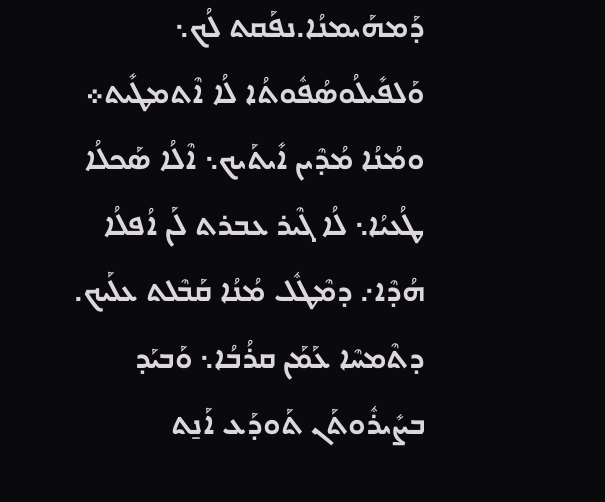ܕܰܡܗܰܝܡܢܳܐ.ܢܦܰܩܬ ܠܳܟ܆ ܘܰܠܦܺܝܠܳܘܣܳܦܽܘܬܳܐ ܠܳܐ ܐܶܬܡܛܺܝܬ܀
ܘܡܳܢܳܐ ܡܳܕܶܝܢ ܐܺܝܬܰܝܟ܆ ܐܶܠܳܐ ܣܰܟܠܳܐ ܛܳܥܝܳܐ܆ ܠܳܐ ܓܶܝܪ ܥܒܪܬ ܠܰܢ ܐܳܦܠܳܐ ܗܳܕܶܐ܇ ܕܡܶܛܽܠ ܡܳܢܳܐ ܩܰܒܶܠܬ ܥܠܰܝܟ. ܕܬܶܡܚܶܐ ܥܰܡܰܢ ܩܪܳܒܳܐ܆ ܘܰܒܝܰܕ ܒܨܺܝܪܽܘܬܰܢ ܬܰܘܕܰܥ ܐܰܢ̱ܬ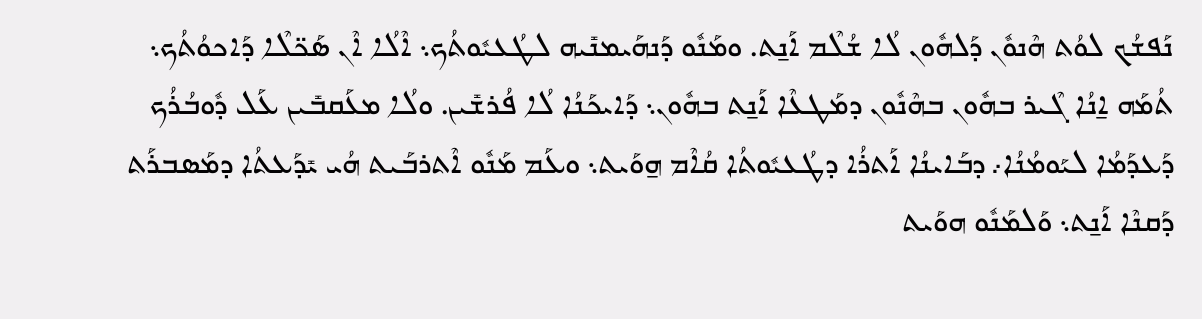ܢܰܦܫܳܟ ܠܘܳܬ ܗܶܢܘܽܢ ܕܰܠܗܽܘܢ ܠܳܐ ܫܳܠܶܡ ܐܰܢ̱ܬ. ܘܡܰܢܽܘ ܕܰܢܗܰܝܡܢܺܝܗ ܠܛܳܥܝܽܘܬܳܟ܆ ܐܶܠܳܐ ܐܶܢ ܣܰܟ̈ܠܶܐ ܕܰܐܟܘܳܬܳܟ܆ ܬܳܡܰܗ ܐ̱ܢܳܐ ܓܶܝܪ ܒܗܽܘܢ ܒܗܶܢܽܘܢ ܕܡܰܛܥܶܐ ܐܰܢ̱ܬ ܒܗܽܘܢ܆ ܕܰܐܝܟܰܢܳܐ ܠܳܐ ܦܳܪܫܺܝܢ. ܘܠܳܐ ܡܥܰܩܒܺܝܢ ܥܰܠ ܕܽܘܒܳܪܳܟ ܕܰܥܕܰܡܳܐ ܠܝܰܘܡܳܢܳܐ܇ ܕܒܰܐܝܢܳܐ ܐܰܬܪܳܐ ܕܛܳܥܝܽܘܬܳܐ ܩܳܐܶܡ ܗ̱ܘܰܝܬ܆ ܘܥܰܡ ܡܰܢܽܘ ܐܶܬܪܒܰܝܬ ܗܳܝ ܝܺܕܰܥܬܳܐ ܕܡܰܣܒܪܰܬ ܕܰܩܢܶܐ ܐܰܢ̱ܬ܆ ܘܰܠܡܰܢܽܘ ܗܘܰܝܬ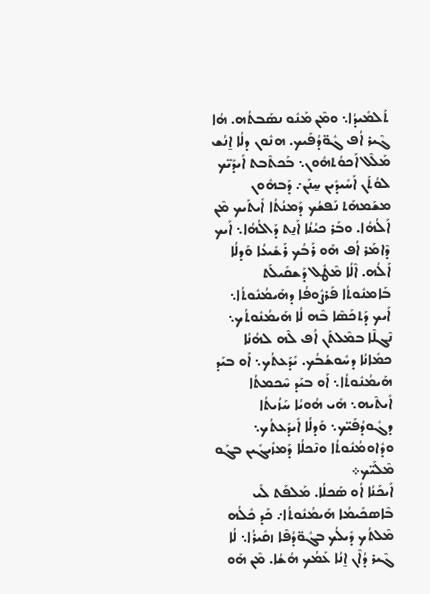ܬܰܠܡܺܝܕܳܐ܆ ܘܡܶܢ ܡܰܢܽܘ ܢܣܰܒܬܳܗ. ܗܳܐ ܓܶܝܪ ܐܳܦ ܓܽܘ̈ܕܳܦܰܝܟ. ܗܢܽܘܢ ܕܠܳܐ ܐ̱ܢܳܫ ܡܰܠܶܠ ܐܰܟܘܳܬܗܽܘܢ܆ ܒܰܟܬܶܒܬ ܐܺܝܕܰܝ̈ܟ ܠܘܳܬܰܢ ܐܰܚܺܝܕܺܝܢ ܚ̱ܢܰܢ܇ ܕܰܒܗܽܘܢ ܡܫܰܡܗܰܬ ܢܰܦܫܳܟ ܕܰܡܢܳܬܳܐ ܐܺܝܬܰܝܟ ܡܶܢ ܐܰܠܳܗܳܐ. ܘܒܰܪ ܟܝܳܢܳܐ ܐܰܢ̱ܬ ܕܰܐܠܳܗܳܐ܆ ܐܰܝܟ ܕܶܐܡܰܪ ܐܳܦ ܗܰܘ ܪܰܒܳܟ ܪܰܫܺܝܥܳܐ ܘܰܕܠܳܐ ܐܰܠܳܗ. ܐܶܠܳܐ ܡܶܛܽܠ ܕܰܫܩܺܝܠܰܬ ܒܰܐܡܢܽܘܬܳܐ ܦܰܪܨܽܘܦܳܐ ܕܗܰܝܡܳܢܽܘܬܳܐ܆ ܐܰܝܟ ܕܰܬܟܰܣܶܐ ܒܶܗ ܠܳܐ ܗܰܝܡܳܢܽܘܬܳܟ܆ ܢܶܓܠܶܐ ܒܡܶܠܬܰܢ ܐܳܦ ܠܶܗ ܠܗܳܢܳܐ ܟܡܺܐܢܳܐ ܕܚܽܘܫܳܒܳܟ. ܝܺܕܰܥܬܳܟ܆ ܐܰܘ ܒܝܰܕ ܗܰܝܡܳܢܽܘܬܳܐ܆ ܐܰܘ ܒܝܰܕ ܚܶܟܡܬܳܐ ܐܺܝܬܶܝܗ܆ ܗܺܝ ܗܳܘܝܳܐ ܚܰܙܳܝܬܳܐ ܕܓܽܘܕܳܦܰܝ̈ܟ܆ ܘܰܕܠܳܐ ܐܺܝܕܰܥܬܳܟ܆ ܘܕܽܐܘܡܳܢܽܘܬܳܐ ܘܢܶܟܠܳܐ ܕܰܡܙܺܝܓܺܝܢ ܒܓܰܘ ܡܶܠܰܝ̈ܟ܀
ܐܰܝܟܰܢܳܐ ܐܳܘ ܣܰܟܠܳܐ. ܡܰܠܦܰܬ ܠܺܝ ܒܶܐܣܟܺܝܡܳܐ ܗܰܝܡܳܢܽܘܬܳܐ܇ ܟܰܕ ܟܽܠܳܗ ܡܶܠܬܳܟ ܕܺܝܠܳܟ ܒܓܽܘ̈ܕܳܦܶܐ ܙܩܺܝܪܳܐ܆ ܠܳܐ ܓܶܝܪ ܕܳܐܶܢ ܐ̱ܢܳܐ ܥܰܡܳܟ ܗܳܫܳܐ. ܡܶܢ ܗܰܘ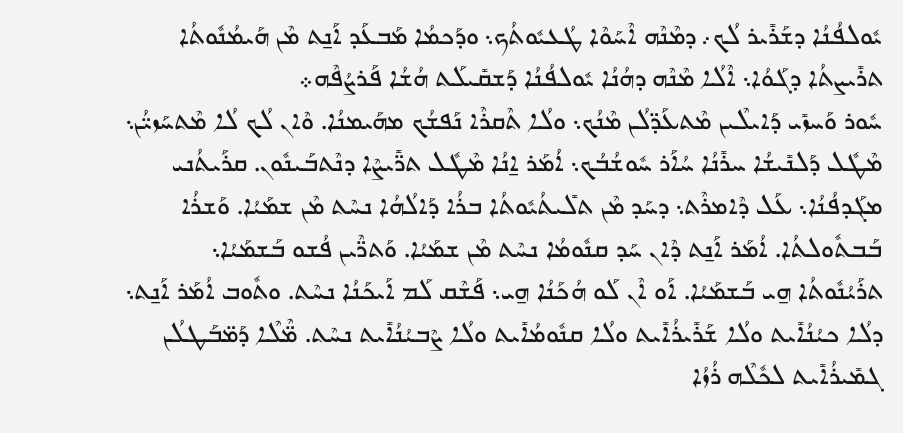ܝܽܘܠܦܳܢܳܐ ܕܫܰܪܺܝܪ ܠܳܟ܇ ܕܡܶܢܶܗ ܐܶܚܰܘܶܐ ܛܳܥܝܽܘܬܳܟ܆ ܘܕܰܟܡܳܐ ܡܰܒܥܰܕ ܐܰܢ̱ܬ ܡܶܢ ܗܰܝܡܳܢܽܘܬܳܐ ܬܪܺܝܨܬܳܐ ܕܓܰܘܳܐ܆ ܐܶܠܳܐ ܡܶܢܶܗ ܕܗܳܢܳܐ ܝܽܘܠܦܳܢܳܐ ܕܰܫܩܺܝܠܰܬ ܗܳܫܳܐ ܦܰܪܨܳܦܶܗ܀
ܚܽܘܪ ܘܰܚܙܺܝ ܕܰܐܝܠܶܝܢ ܡܶܬܥܰܕ̈ܠܳܢ ܡܶܢܳܟ܆ ܘܠܳܐ ܬܶܩܪܶܐ ܢܰܦܫܳܟ ܡܗܰܝܡܢܳܐ. ܘܶܐܢ ܠܳܟ ܠܳܐ ܡܶܬܚܰܙܝ̈ܳܢ܆ ܡܶܛܽܠ ܕܰܠܢܺܝܫܳܐ ܚܪܺܢܳܐ ܚܳܐܰܪ ܚܽܘܫܳܒܳܟ܆ ܐܳܡܰܪ ܐ̱ܢܳܐ ܡܶܛܽܠ ܬܪ̈ܺܝܨܶܐ ܕܢܶܬܒܰܝܢܽܘܢ. ܩܪܰܝܬܳܢܝ ܡܓܰܕܦܳܢܳܐ܆ ܥܰܠ ܕܶܐܡܪܶܬ܆ ܕܚܰܕ ܡܶܢ ܬܠܺܝܬܳܝܽܘܬܳܐ ܒܪܳܐ ܕܰܐܠܳܗܳܐ ܢܚܶܬ ܡܶܢ ܫܡܰܝܳܐ. ܘܰܫܪܳܐ ܒܰܒܬܽܘܠܬܳܐ. ܐܳܡܰܪ ܐܰܢ̱ܬ ܕܶܐܢ ܚܰܕ ܩܢܽܘܡܳܐ ܢܚܶܬ ܡܶܢ ܫܡܰܝܳܐ. ܘܰܬܪ̈ܶܝܢ ܦܳܫܘ ܒܰܫܡܰܝܳܐ܆ ܬܪܰܝܳܢܽܘܬܳܐ ܗ̱ܝ ܒܰܫܡܰܝܳܐ. ܐܰܘ ܐܶܢ ܠܰܘ ܗܳܟܰܢܳܐ ܗ̱ܝ܆ ܦܰܫܶܩ ܠܰܡ ܐܰܝܟܰܢܳܐ ܢܚܶܬ. ܘܬܽܘܒ ܐܳܡܰܪ ܐܰܢ̱ܬ܆ ܕܠܳܐ ܟܝܳܢܳܐܺܝܬ ܘܠܳܐ ܫܰܪܺܝܪܳܐܺܝܬ ܘܠܳܐ ܩܢܽܘܡܳܐܺܝܬ ܘܠܳܐ ܨܶܒܝܳܢܳܐܺܝܬ ܢܚܶܬ. ܡ̈ܶܠܶܐ ܕܰܡ̈ܒܰܛܠܳܢ ܓܡܺܝܪܳܐܺܝܬ ܠܟܽܠܶܗ ܪܳܙܳܐ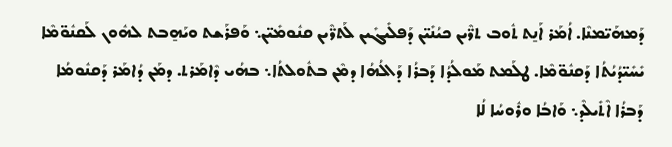ܕܰܡܗܰܝ̈ܡܢܶܐ. ܐܳܡܰܪ ܐܰܢ̱ܬ ܬܽܘܒ ܬܪ̈ܶܝܢ ܟܝܳܢܺܝ̈ܢ ܕܰܦܠܺܝܓܺܝܢ ܠܰܬܪ̈ܶܝܢ ܩܢܽܘܡܺܝ̈ܢ܆ ܘܰܦܪܰܫܬ ܘܝܰܗ̱ܒܬ ܠܗܽܘܢ ܠܰܩܢܽܘ̈ܡܶܐ ܝܺܚܺܝ̈ܕܳܝܳܬܳܐ ܕܰܩܢܽܘ̈ܡܶܐ. ܛܠܰܡܬ ܡܰܘܠܳܕܳܐ ܕܰܒܪܳܐ ܕܰܐܠܳܗܳܐ ܕܡܶܢ ܒܬܽܘܠܬܳܐ܆ ܒܗܳܝ ܕܶܐܡܰܪܬ. ܕܡܰܢ ܕܳܐܡܰܪ ܕܰܩܢܽܘܡܳܐ ܕܰܒܪܳܐ ܐܶܬܺܝܠܶܕ܆ ܘܰܐܒܳܐ ܘܪܽܘܚܳܐ ܠܳܐ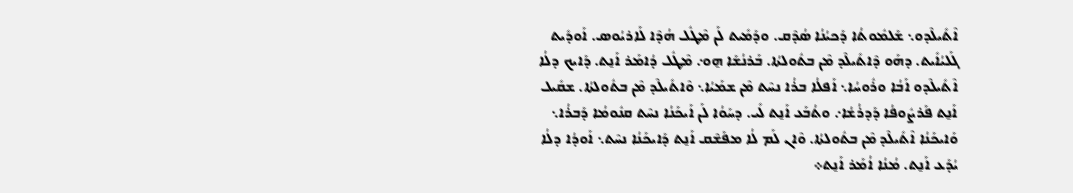ܐܶܬܺܝܠܶܕܘ܆ ܫܰܠܡܽܘܬܳܐ ܕܰܟܝܳܢܳܐ ܣܳܕܶܩ. ܘܕܰܡܺܝܬ ܠܰܢ ܡܶܛܽܠ ܗܳܕܶܐ ܠܰܐܪܝܳܘܣ. ܐܰܘܕܺܝܬ ܓܰܠܝܳܐܺܝܬ. ܕܗܰܘ ܕܶܐܬܺܝܠܶܕ ܡܶܢ ܒܬܽܘܠܬܳܐ. ܒܰܪܢܳܫܰܐ ܗ̱ܘ܇ ܡܶܛܽܠ ܕܳܐܡܰܪ ܐܰܢ̱ܬ. ܕܰܐܝܟ ܕܠܳܐ ܐܶܬܺܝܠܶܕܘ ܐܰܒܳܐ ܘܪܽܘܚܳܐ܆ ܐܰܦܠܳܐ ܒܪܳܐ ܢܚܶܬ ܡܶܢ ܫܡܰܝܳܐ܆ ܘܶܐܬܺܝܠܶܕ ܡܶܢ ܒܬܽܘܠܬܳܐ. ܫܩܺܝܠ ܐܰܢ̱ܬ ܦܰܪܨܽܘܦܳܐ ܕܰܕܪܳܫܳܐ܇ ܘܬܳܒܰܥ ܐܰܢ̱ܬ ܠܺܝ. ܕܚܰܘܳܐ ܠܰܢ ܐܰܝܟܰܢܳܐ ܢܚܶܬ ܩܢܽܘܡܳܐ ܕܰܒܪܳܐ܆ ܘܰܐܝܟܰܢܳܐ ܐܶܬܺܝܠܶܕ ܡܶܢ ܒܬܽܘܠܬܳܐ. ܘܶܐܢ ܠܰܡ ܠܳܐ ܡܦܰܫܶܩ ܐܰܢ̱ܬ ܕܰܐܝܟܰܢܳܐ ܢܚܶܬ܆ ܐܰܘܕܳܐ ܕܠܳܐ ܝܳܕܰܥ ܐܰܢ̱ܬ. ܡܳܢܳܐ ܐܳܡܰܪ ܐܰܢ̱ܬ܀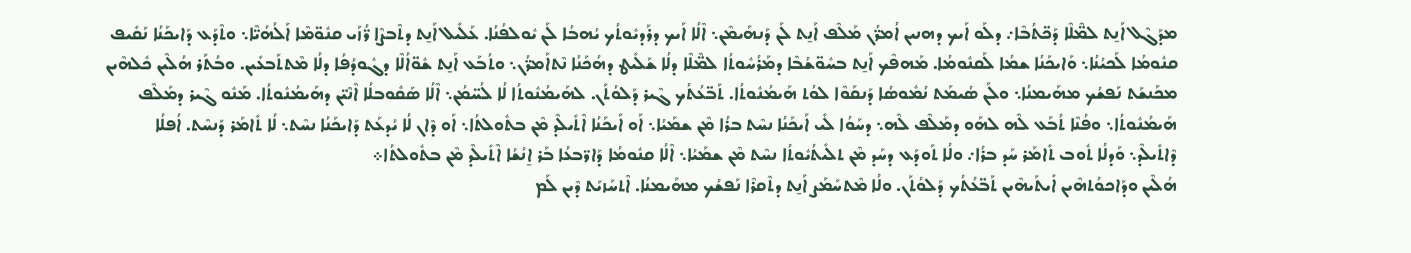ܡܕܰܓܶܠ ܐܰܢ̱ܬ ܠܡ̈ܶܠܶܐ ܕܰܟ̈ܬܳܒܶܐ܇ ܕܠܰܘ ܐܰܝܟ ܕܗܢܝܢ ܐܳܡܪ̈ܳܢ ܡܰܠܶܦ ܐܰܢ̱ܬ ܠܰܢ ܕܰܢܗܰܝܡܶܢ܆ ܐܶܠܳܐ ܐܰܝܟ ܕܪܰܕܝܽܘܬܳܟ ܝܳܗܒܳܐ ܠܰܢ ܝܽܘܠܦܳܢܳܐ. ܥܰܠܺܝܠ ܐܰܢ̱ܬ ܕܬܶܒܨܶܐ ܪ̈ܳܙܰܝ ܩܢܽܘ̈ܡܶܐ ܐܰܠܳܗܳܝ̈ܶܐ܆ ܘܬܶܕܰܥ ܕܰܐܝܟܰܢܳܐ ܢܰܩܺܝܦ ܩܢܽܘܡܳܐ ܠܰܟܝܳܢܳܐ܆ ܘܰܐܝܟܰܢܳܐ ܫܡܳܐ ܠܰܩܢܽܘܡܳܐ. ܡܰܗܦܶܟ ܐܰܢ̱ܬ ܒܚܽܘ̈ܫܳܒܶܐ ܕܡܰܪܳܚܽܘܬܳܐ ܠܡ̈ܶܠܶܐ ܕܠܳܐ ܫܰܠܺܝܛ ܕܗܳܟܰܢܳܐ ܢܶܬܐܰܡܪ̈ܳܢ܆ ܘܬܳܒܰܥ ܐܰܢ̱ܬ ܫܽܘ̈ܐܳܠܶܐ ܕܓܽܘܕܳܦܳܐ ܕܠܳܐ ܡܶܬܬܰܒܥܺܝܢ. ܘܒܳܬܰܪ ܗܳܠܶܝܢ ܟܽܠܗܶܝܢ ܡܟܰܢܫܰܬ ܢܰܦܫܳܟ ܡܗܰܝܡܢܳܐ܆ ܘܠܰܢ ܣܳܝܡܰܬ ܢܳܡܽܘܣܳܐ ܕܰܢܩܰܘܶܐ ܠܘܳܬ ܗܰܝܡܳܢܽܘܬܳܐ. ܬܰܒ̈ܥܳܬܳܟ ܓܶܝܪ ܕܰܠܘܳܬܰܢ. ܠܗܰܝܡܳܢܽܘܬܳܐ ܠܳܐ ܠܳܚ̈ܡܳܢ܆ ܐܶܠܳܐ ܣܰܩܽܘܒܠܳܐ ܐܶܢܶܝ̈ܢ ܕܗܰܝܡܳܢܽܘܬܳܐ. ܡܰܢܽܘ ܓܶܝܪ ܕܡܰܠܶܦ ܗܰܝܡܳܢܽܘܬܳܐ܆ ܘܦܳܢܶܐ ܬܳܒܰܥ ܠܶܗ ܠܗܰܘ ܕܡܰܠܶܦ ܠܶܗ܆ ܕܚܰܘܳܐ ܠܺܝ ܐܰܝܟܰܢܳܐ ܢܚܶܬ ܒܪܳܐ ܡܶܢ ܫܡܰܝܳܐ܆ ܐܰܘ ܐܰܝܟܰܢܳܐ ܐܶܬܺܝܠܶܕ ܡܶܢ ܒܬܽܘܠܬܳܐ܆ ܐܰܘ ܕܶܐܢ ܠܳܐ ܝܳܕܥܰܬ ܕܰܐܝܟܰܢܳܐ ܢܚܶܬ܆ ܠܳܐ ܬܺܐܡܰܪ ܕܰܢܚܶܬ. ܐܳܦܠܳܐ ܕܶܐܬܺܝܠܶܕ܆ ܘܰܕܠܳܐ ܬܽܘܒ ܬܺܐܡܰܪ ܚܰܕ ܒܪܳܐ܇ ܘܠܳܐ ܬܰܘܕܰܥ ܕܚܰܕ ܡܶܢ ܬܠܺܝܬܳܝܽܘܬܳܐ ܢܚܶܬ ܡܶܢ ܫܡܰܝܳܐ܆ ܐܶܠܳܐ ܩܢܽܘܡܳܐ ܕܰܐܪ̈ܒܥܳܐ ܒܰܪ ܐ̱ܢܳܫܳܐ ܐܶܬܺܝܠܶܕ ܡܶܢ ܒܬܽܘܠܬܳܐ܀
ܗܳܠܶܝܢ ܘܕܰܐܟܘܳܬܗܶܝܢ ܐܺܝܬܰܝܗܶܝܢ ܬܰܒ̈ܥܳܬܳܟ ܕܰܠܘܳܬܰܢ. ܘܠܳܐ ܡܶܬܚܰܡܰܨ ܐܰܢ̱ܬ ܕܬܶܩܪܶܐ ܢܰܦܫܳܟ ܡܗܰܝܡܢܳܐ. ܐܶܬܚܰܙܝܰܬ ܕܶܝܢ ܠܰܡ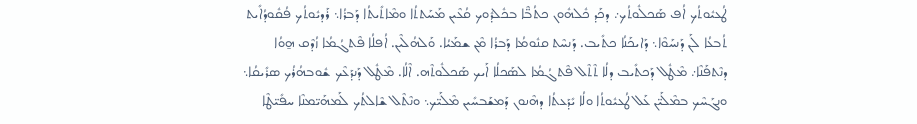ܛܳܥܝܽܘܬܳܟ ܐܳܦ ܣܰܟܠܽܘܬܳܟ܇ ܕܟܰܕ ܟܽܠܗܽܘܢ ܟܬܳܒ̈ܶܐ ܒܟܽܠܕܽܘܟ ܩܳܥܶܝܢ ܡܰܚܰܬܬܳܐ ܘܡܶܐܬܺܝܬܳܐ ܕܰܒܪܳܐ܆ ܪܰܕܝܽܘܬܳܟ ܦܳܩܽܘܕܳܐܺܝܬ ܬܳܒܥܳܐ ܠܰܢ ܕܰܢܚܰܘܶܐ܆ ܕܰܐܝܟܰܢܳܐ ܟܬܺܝܒ. ܕܰܢܚܶܬ ܩܢܽܘܡܳܐ ܕܰܒܪܳܐ ܡܶܢ ܫܡܰܝܳܐ. ܘܰܠܗܳܠܶܝܢ. ܐܳܦܠܳܐ ܦܶܬܓܳܡܳܐ ܙܳܕܶܩ ܗ̱ܘܳܐ ܕܢܶܬܦܰܢܶܐ܇ ܡܶܛܽܠ ܕܰܟܬܺܝܒ ܕܠܳܐ ܬܶܬܶܠ ܦܶܬܓܳܡܳܐ ܠܣܰܟܠܳܐ ܐܰܝܟ ܣܰܟܠܽܘܬܶܗ. ܐܶܠܳܐ. ܡܶܛܽܠ ܕܰܢܕܰܥܶܟ ܫܽܘܒܗܳܪܳܟ ܣܪܺܝܩܳܐ܆ ܘܢܓܰܚܶܟ ܒܡܶܠܰܝ̈ܢ ܥܰܠ ܛܳܥܝܽܘܬܳܐ ܘܠܳܐ ܝܺܕܰܥܬܳܐ ܕܗܶܢܘܢ ܕܰܡܫܰܒܚܺܝܢ ܡܶܠܰܝ̈ܟ܆ ܘܢܶܬܶܠ ܫܶܐܠܬܳܟ ܠܰܡܗܰܝ̈ܡܢܶܐ ܚܦܺܝ̈ܛܶܐ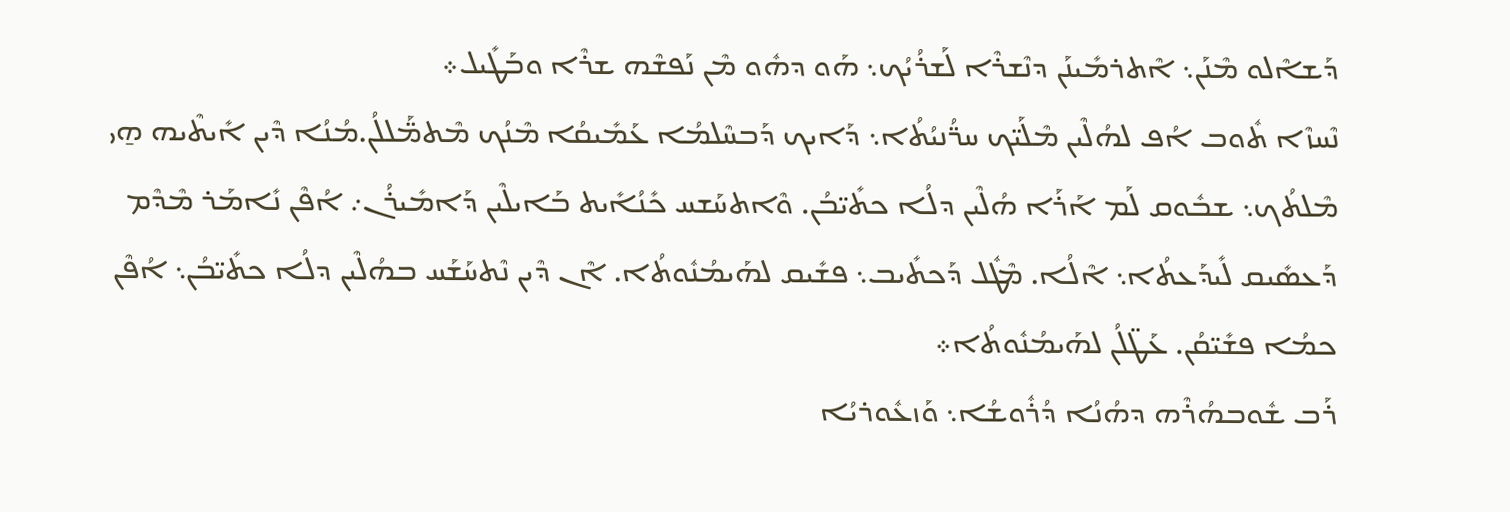ܕܰܫܐܶܠܘ ܡܶܢܰܢ܆ ܐܶܬܪܡܺܝܢܰܢ ܕܢܶܫܪܶܐ ܠܰܫܪܳܝܳܟ܆ ܗܰܘ ܕܗܽܘ ܡܶܢ ܢܰܦܫܶܗ ܫܪܶܐ ܘܒܰܛܺܝܠ܀
ܢܶܚܙܶܐ ܬܽܘܒ ܐܳܦ ܠܗܳܠܶܝܢ ܡܶܠܰܝ̈ܟ ܚܪ̈ܳܢܝܳܬܳܐ܆ ܕܰܐܝܟ ܕܰܒܚܶܠܡܳܐ ܥܰܡܺܝܩܳܐ ܡܶܢܳܟ ܡܶܬܡ̈ܰܠܠܳܢ.ܡܳܢܳܐ ܕܶܝܢ ܐܺܝܬܶܝܗ ܗ̱ܝ ܡܶܠܬܳܟ܆ ܫܒܽܘܩ ܠܰܡ ܐܰܪܰܐ ܗܳܠܶܝܢ ܕܠܳܐ ܟܬܺܝ̈ܒܳܢ. ܘܶܐܬܚܰܫܚ ܟܺܢܳܐܺܝܬ ܒܰܐܝܠܶܝܢ ܕܰܐܡܺܝܪܳܢ܇ ܐܳܦܶܢ ܢܺܐܡܰܪ ܡܶܕܶܡ ܕܰܥܣܺܝܩ ܠܺܝܕܰܥܬܳܐ܆ ܐܶܠܳܐ. ܡܶܛܽܠ ܕܰܟܬܺܝܒ܆ ܦܫܺܝܩ ܠܗܰܝܡܳܢܽܘܬܳܐ. ܐܶܢ ܕܶܝܢ ܢܶܬܚܰܫܰܚ ܒܗܳܠܶܝܢ ܕܠܳܐ ܟܬܺܝ̈ܒܳܢ܆ ܐܳܦܶܢ ܟܡܳܐ ܦܫܺܝ̈ܩܳܢ. ܥܰܛ̈ܠܳܢ ܠܗܰܝܡܳܢܽܘܬܳܐ܀
ܪܰܒ ܫܽܘܒܗܳܪܶܗ ܕܗܳܢܳܐ ܕܳܪܽܘܫܳܐ܆ ܘܰܙܥܽܘܪܝܳܐ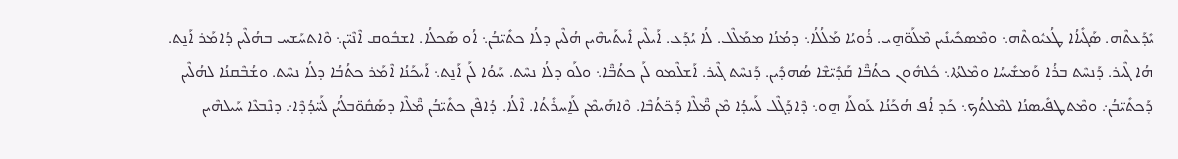ܝܺܕܰܥܬܶܗ. ܣܰܓܺܝܐܳܐ ܛܳܥܝܽܘܬܶܗ܆ ܘܡܶܣܟܺܝܢܺܝܢ ܡܶܠܰܘ̈ܗ̱ܝ. ܪܳܘܝܳܐ ܡܰܠܳܠܳܐ܆ ܕܡܳܢܳܐ ܡܡܰܠܶܠ. ܠܳܐ ܝܳܕܰܥ. ܐܰܝܠܶܝܢ ܐܺܝܬܰܝܗܶܝܢ ܗܳܠܶܝܢ ܕܠܳܐ ܟܬܺܝ̈ܒܳܢ܆ ܐܳܘ ܣܰܟܠܳܐ. ܐܫܒܽܘܩ ܐܶܢܶܝ̈ܢ܆ ܘܶܐܬܚܰܫܚ ܒܗܳܠܶܝܢ ܕܳܐܡܰܪ ܐܰܢ̱ܬ. ܗܳܐ ܓܶܝܪ. ܕܰܢܚܶܬ ܒܪܳܐ ܘܰܡܫܺܝܚܳܐ ܘܡܶܠܬܳܐ܆ ܟܽܠܗܽܘܢ ܟܬܳܒ̈ܶܐ ܩܰܕܺܝ̈ܫܶܐ ܣܳܗܕܺܝܢ. ܕܰܢܚܶܬ ܓܶܝܪ. ܐܰܫܠܶܡܘ ܠܰܢ ܟܬܳܒ̈ܶܐ܆ ܘܠܰܘ ܕܠܳܐ ܢܚܶܬ. ܚܰܘܳܐ ܠܰܢ ܐܰܢ̱ܬ܆ ܐܰܝܟܰܢܳܐ ܐܶܡܰܪ ܟܬܳܒܳܐ ܕܠܳܐ ܢܚܶܬ. ܘܫܳܒܶܩܢܳܐ ܠܗܳܠܶܝܢ ܕܰܟܬܺܝ̈ܒܳܢ܇ ܘܡܶܬܛܦܺܝܣܢܳܐ ܠܡܶܠܬܳܟ܆ ܟܰܕ ܐܳܦ ܗܳܟܰܢܳܐ ܥܰܘܠܰܐ ܗ̱ܘ܆ ܕܶܐܕܰܓܶܠ ܠܰܚܕܳܐ ܡܶܢ ܡ̈ܶܠܶܐ ܕܰܟ̈ܬܳܒܶܐ. ܘܶܐܗܰܝܡܶܢ ܠܰܐ̱ܚܪܺܬܳܐ. ܐܶܠܳܐ. ܕܳܐܦܶܢ ܟܬܺܝ̈ܒܳܢ ܡ̈ܶܠܶܐ ܕܣܰܩܽܘ̈ܒܠܳܝܳܢ ܠܰܚ̈ܕܳܕܶܐ܇ ܕܢܶܒܥܶܐ ܚܰܝܠܗܶܝܢ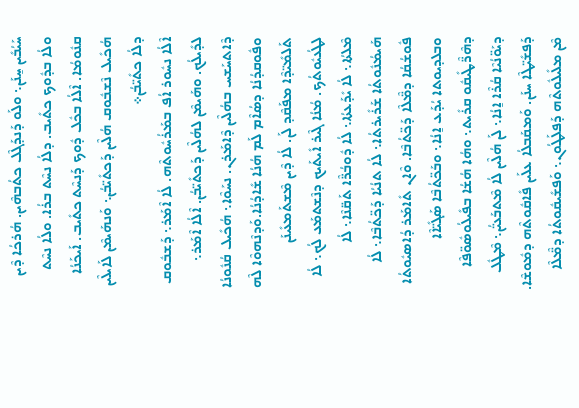ܚܰܝܳܒܺܝܢ ܚ̱ܢܰܢ܆ ܘܠܰܘ ܕܰܢܕܰܓܶܠ ܟܬܳܒܗܶܝܢ. ܗܳܪܟܳܐ ܕܶܝܢ ܘܠܳܐ ܒܕܽܘܟ ܟܬܺܝܒ. ܕܠܳܐ ܢܚܶܬ ܒܪܳܐ. ܘܠܳܐ ܢܚܶܬ ܩܢܽܘܡܳܐ. ܐܶܠܳܐ ܒܟܽܠ ܕܽܘܟ ܕܰܢܚܶܬ ܟܬܺܝܒ. ܐܰܝܟܰܢܳܐ ܗܳܟܺܝܠ ܢܶܫܒܽܘܩ ܗܳܠܶܝܢ ܕܰܟܬܺܝ̈ܒܳܢ܆ ܘܰܢܗܰܝܡܶܢ ܠܰܐܝܠܶܝܢ ܕܠܳܐ ܟܬܺܝ̈ܒܳܢ܀
ܐܶܠܳܐ ܢܚܽܘܪ ܐܳܦ ܒܡܰܪܳܚܽܘܬܶܗ. ܠܳܐ ܐܶܡܰܪ܆ ܕܰܫܒܽܘܩ ܠܕܺܝܠܳܟ. ܘܗܰܝܡܶܢ ܠܗܳܠܶܝܢ ܕܰܟܬܺܝ̈ܒܳܢ. ܐܶܠܳܐ ܐܶܡܰܪ܆ ܕܶܐܬܚܰܫܚ ܒܗܳܠܶܝܢ ܕܶܐܡܰܪܢ. ܢܚܰܘܶܐ܆ ܗܳܟܺܝܠ ܩܳܢܽܘܢܳܐ ܘܦܽܘܩܕܳܢܳܐ ܕܣܳܐܶܡ ܠܰܡ ܗܳܢܳܐ ܫܺܐܕܳܢܳܐ.ܘܰܕܢܶܗܘܶܐ ܠܶܗ ܬܰܠܡܺܝ̈ܕܶܐ ܡܦܰܩܶܕ ܠܰܢ. ܠܳܐ ܕܶܝܢ ܡܶܫܬܰܡܥܺܝܢܰܢ ܠܛܳܥܝܽܘܬܳܟ. ܡܳܢܳܐ ܓܶܝܪ ܐܺܝܬܰܝܟ ܕܢܶܫܬܡܰܥ ܠܳܟ܆ ܠܳܐ ܡܶܠܬܳܐ܆ ܠܳܐ ܝܺܕܰܥܬܳܐ܆ ܠܳܐ ܕܽܘܒܳܪ̈ܶܐ ܬܰܩ̈ܢܶܐ܆ ܠܳܐ ܗܰܝܡܳܢܽܘܬܳܐ ܫܰܪܺܝܪܬܳܐ܆ ܠܳܐ ܬܢܳܝܳܐ ܕܰܟ̈ܬܳܒܶܐ܆ ܠܳܐ ܦܽܘܫܳܩܳܐ ܕܡ̈ܶܠܶܐ ܕܰܟ̈ܬܳܒܶܐ. ܘܶܐܢ ܬܺܐܡܰܪ ܕܳܐܣܝܽܘܬܳܐ ܘܒܠܕܝܘܬܐ ܝܳܕܰܥ ܐ̱ܢܳܐ܆ ܘܒܰܟ̈ܬܳܒܶܐ ܣܰܓܺܝ̈ܐܶܐ ܕܗܶܪ̈ܶܛܺܝܩܽܘ ܩܪܺܝܬ܆ ܘܗܳܐ ܗܳܫܳܐ ܒܦܺܝܠܳܘܣܽܘ̈ܦܶܐ ܕܝܰܘ̈ܢܳܝܶܐ ܩܳܪܶܐ ܐ̱ܢܳܐ܆ ܠܰܢ ܗܳܠܶܝܢ ܠܳܐ ܡܶܬܒܰܥܝ̈ܳܢ܆ ܡܶܛܽܠ ܕܰܦܫܺܝ̈ܛܶܐ ܚܢܰܢ. ܘܰܡܩܰܒܠܳܐ ܥܠܰܝܢ ܦܺܐܩܽܘܬܶܗ ܕܡܽܘܫܶܐ. ܡܶܢ ܡܠܺܝܠܽܘܬܶܗ ܕܰܦܠܰܛܳܘܢ܆ ܘܰܦܫܺܝܩܽܘܬܳܐ ܕܡ̈ܶܠܶܐ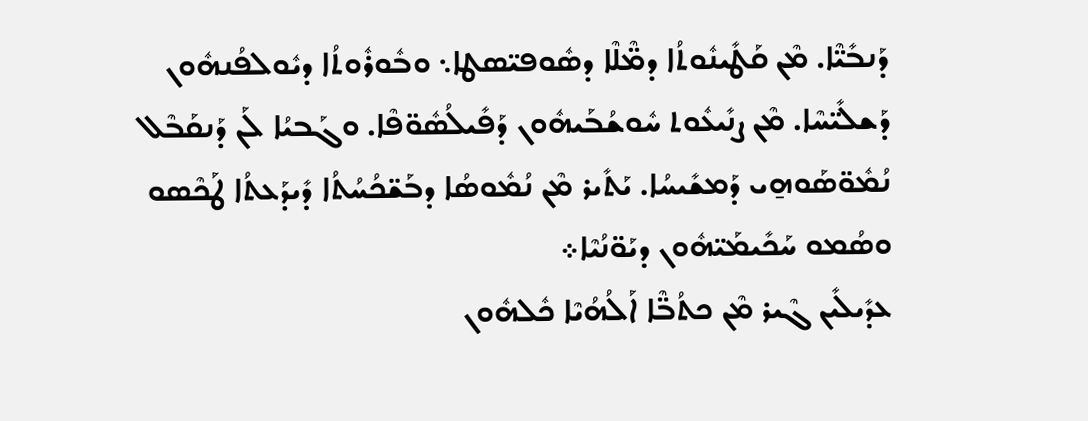ܕܰܢܒܺܝ̈ܶܐ. ܡܶܢ ܩܰܛܺܝܢܽܘܬܳܐ ܕܡ̈ܶܠܶܐ ܕܣܽܘܦܝ̈ܣܛܐ܆ ܘܒܽܘܪܽܘܬܳܐ ܕܝܽܘܠܦܳܢܗܽܘܢ ܕܰܫܠܺܝ̈ܚܶܐ. ܡܶܢ ܨܢܺܝܥܽܘܬ ܚܽܘܫܳܒܰܝܗܽܘܢ ܕܰܦܺܝܠܳܣܽܘ̈ܦܶܐ. ܘܓܰܒܝܳܐ ܠܰܢ ܕܰܢܩܰܒܶܠ ܢܳܡܽܘ̈ܣܰܘܗ̱ܝ ܕܰܡܫܺܝܚܳܐ. ܝܰܬܺܝܪ ܡܶܢ ܢܳܡܽܘܣܳܐ ܕܒܰܫ̈ܟܳܚܳܬܳܐ ܕܺܝܕܰܥܬܳܐ ܛܰܟܶܣܘ ܘܣܳܡܘ ܚܰܟܺܝܡܰܝ̈ܗܽܘܢ ܕܝܰܘ̈ܢܳܝܶܐ܀
ܥܕܺܝܠܺܝܢ ܓܶܝܪ ܡܶܢ ܟܬܳܒ̈ܶܐ ܐܰܠܳܗܳܝܶܐ ܟܽܠܗܽܘܢ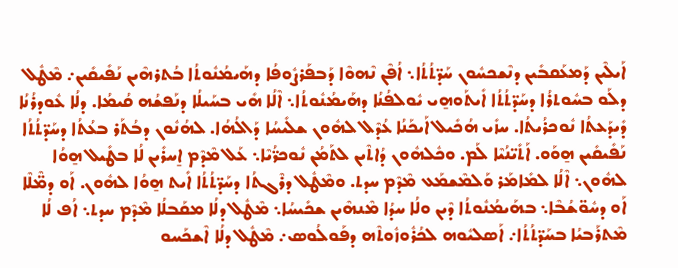ܐܰܝܠܶܝܢ ܕܰܡܥܰܩܒܺܝܢ ܕܢܶܫܟܚܽܘܢ ܚܰܕ̈ܬܳܬܳܐ܆ ܐܳܦܶܢ ܢܶܗܘܶܐ ܕܰܒܦܰܪܨܽܘܦܳܐ ܕܗܰܝܡܳܢܽܘܬܳܐ ܒܳܬܪܗܶܝܢ ܢܰܦܺܝܩܺܝܢ܇ ܡܶܛܽܠ ܕܠܰܘ ܒܚܽܘܬܪܳܐ ܕܚܰܕ̈ܬܳܬܳܐ ܐܺܝܬܰܘܗ̱ܝ ܝܽܘܠܦܳܢܳܐ ܕܗܰܝܡܳܢܽܘܬܳܐ܆ ܐܶܠܳܐ ܗܺܝ ܒܚܰܝܠܳܐ ܕܢܰܦܫܳܗ ܩܳܝܡܳܐ. ܕܠܳܐ ܥܽܘܕܪܳܢܳܐ ܕܺܝܕܰܥܬܳܐ ܢܽܘܟܪܳܝܬܳܐ. ܚܙܺܝ ܗܳܟܺܝܠ ܐܰܝܟܰܢܳܐ ܥܳܕܶܠ ܠܗܽܘܢ ܫܠܺܝܚܳܐ ܕܰܐܠܳܗܳܐ. ܠܗܳܢܽܘܢ ܕܒܳܬܰܪ ܒܥܳܬܳܐ ܕܚܰܕ̈ܬܳܬܳܐ ܢܰܦܺܝܩܺܝܢ ܗ̱ܘܰܘ. ܐܰܬܺܝ̈ܢܳܝܶܐ ܠܰܡ. ܘܟܽܠܗܽܘܢ ܕܳܐܬܶܝܢ ܠܬܰܡܳܢ ܢܽܘܟܪ̈ܳܝܶܐ܆ ܥܰܠ ܡܶܕܶܡ ܐ̱ܚܪܺܝܢ ܠܳܐ ܒܛܺܝܠ ܗ̱ܘܳܐ ܠܗܽܘܢ܆ ܐܶܠܳܐ ܠܡܺܐܡܰܪ ܘܰܠܡܶܫܡܰܥ ܡܶܕܶܡ ܚܕܬ. ܘܡܶܛܽܠ ܕܪܶܓܬܳܐ ܕܚܰܕ̈ܬܳܬܳܐ ܐܺܝܬ ܗ̱ܘܳܐ ܠܗܽܘܢ. ܐܰܘ ܕܡ̈ܶܠܶܐ ܐܰܘ ܕܚܽܘ̈ܫܳܒܶܐ܆ ܒܗܰܝܡܳܢܽܘܬܳܐ ܕܶܝܢ ܘܠܳܐ ܚܕܳܐ ܡܶܢܗܶܝܢ ܫܟܺܝܚܳܐ܆ ܡܶܛܽܠ ܕܠܳܐ ܡܩܰܒܠܳܐ ܡܶܕܶܡ ܚܕܬ܆ ܐܳܦ ܠܳܐ ܡܶܬܪܰܒܝܳܐ ܒܚܰܕ̈ܬܳܬܳܐ܇ ܐܰܣܠܝܽܘܗ ܠܟܳܪܽܘܙܽܘܬܶܗ ܕܦܰܘܠܳܘܣ܇ ܡܶܛܽܠ ܕܠܳܐ ܐܶܫܟܰܚܘ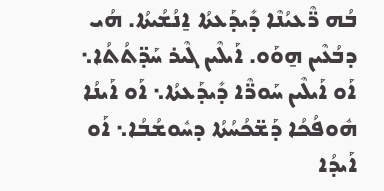ܒܳܗ ܪ̈ܶܥܝܳܢܶܐ ܕܺܝܕܰܥܬܳܐ ܐ̱ܢܳܫܳܝܬܳܐ. ܗܳܝ ܕܒܳܥܶܝܢ ܗ̱ܘܰܘ. ܐܰܝܠܶܝܢ ܓܶܝܪ ܚܰܕ̈ܬܳܬܳܐ܆ ܐܰܘ ܐܰܝܠܶܝܢ ܚܰܘܪ̈ܶܐ ܕܺܝܕܰܥܬܳܐ܆ ܐܰܘ ܐܰܝܢܳܐ ܗܽܘܦܳܟܳܐ ܕܰܫ̈ܟܳܚܳܬܳܐ ܕܚܽܘܫܳܒܳܐ܆ ܐܰܘ ܐܰܝܕܳܐ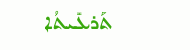ܬܰܪܥܺܝܬܳܐ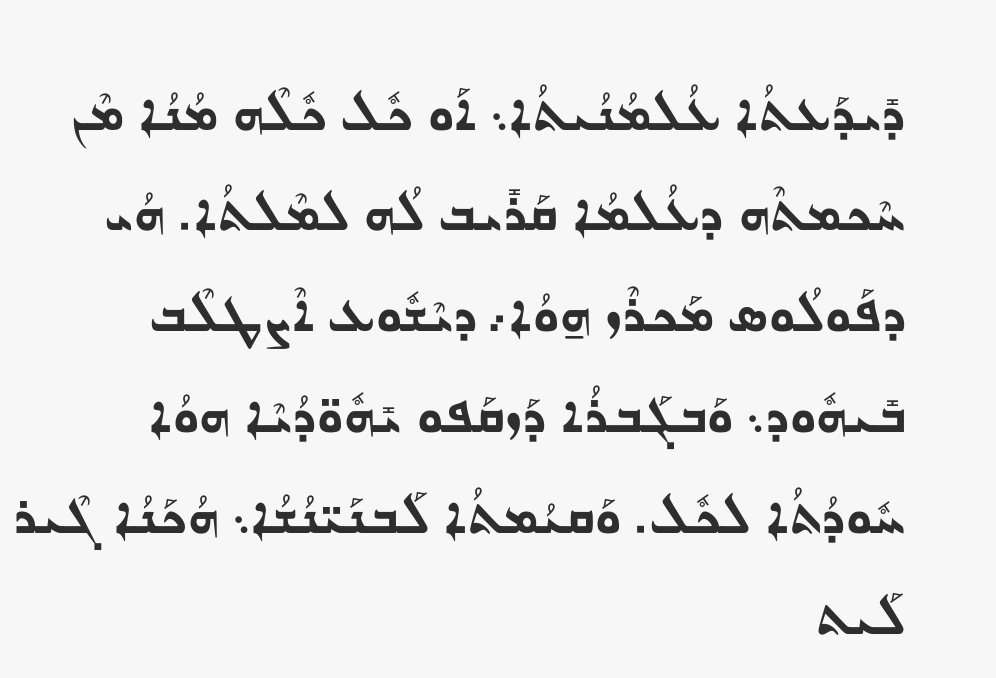ܕܺܝܕܰܥܬܳܐ ܥܳܠܡܳܢܳܝܬܳܐ܆ ܐܰܘ ܟܽܠ ܟܽܠܶܗ ܡܳܢܳܐ ܡܶܢ ܚܶܟܡܬܶܗ ܕܥܳܠܡܳܐ ܩܰܪܺܝܒ ܠܳܗ ܠܡܶܠܬܳܐ. ܗܳܝ ܕܦܰܘܠܳܘܣ ܡܰܟܪܶܙ ܗ̱ܘܳܐ܇ ܕܝܶܫܽܘܥ ܐܶܨܛܠܶܒ ܒܺܝܗܽܘܕ܆ ܘܰܒܓܰܒܪܳܐ ܕܰܙܩܰܦܘ ܝܺܗܽܘ̈ܕܳܝܶܐ ܗܘܳܐ ܚܽܘܕܳܬܳܐ ܠܟܽܠ. ܘܰܩܝܳܡܬܳܐ ܠܰܒܢܰܝ̈ܢܳܫܳܐ܆ ܗܳܟܰܢܳܐ ܓܶܝܪ ܠܰܝܬ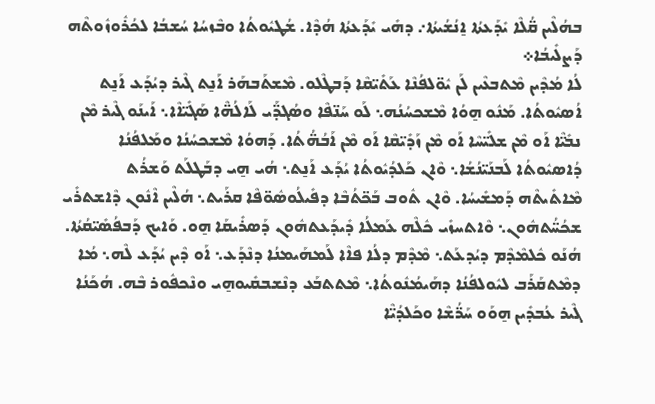ܒܗܳܠܶܝܢ ܩ̈ܳܠܶܐ ܝܺܕܰܥܬܳܐ ܐ̱ܢܳܫܳܝܬܳܐ܇ ܕܗܺܝ ܝܺܕܰܥܬܳܐ ܗܳܕܶܐ. ܫܳܛܝܽܘܬܳܐ ܘܒܶܙܚܳܐ ܚܳܫܒܳܐ ܠܟܳܪܽܘܙܽܘܬܶܗ ܕܰܨܠܺܝܒܳܐ܀
ܠܳܐ ܡܳܕܶܝܢ ܡܶܬܒܥܶܝܢ ܠܰܢ ܝܽܘ̈ܠܦܳܢܶܐ ܥܰܬܺܝ̈ܩܶܐ ܕܰܒܛܶܠܘ. ܡܶܫܬܰܒܗܰܪ ܐܰܢ̱ܬ ܓܶܝܪ ܕܝܳܕܰܥ ܐܰܢ̱ܬ ܐܳܣܝܽܘܬܳܐ. ܡܰܢܽܘ ܗ̱ܘܳܐ ܡܶܫܟܚܳܢܳܗ܆ ܠܰܘ ܚܰܢ̈ܦܶܐ ܘܣܳܓܕ̈ܰܝ ܠܰܐܠܳܗ̈ܶܐ ܣܰܓܺܝ̈ܐܶܐ܆ ܐܰܝܢܰܘ ܓܶܝܪ ܡܶܢ ܢܒܺܝ̈ܶܐ ܐܰܘ ܡܶܢ ܫܠܺܝ̈ܚܶܐ ܐܰܘ ܡܶܢ ܙܰܕܺܝ̈ܩܶܐ ܐܰܘ ܡܶܢ ܐܰܒܳܗ̈ܳܬܳܐ. ܕܰܗܘܳܐ ܡܶܫܟܚܳܢܳܐ ܘܡܰܠܦܳܢܳܐ ܕܳܐܣܝܽܘܬܳܐ ܠܰܒܢܰܝ̈ܢܳܫܳܐ܆ ܘܶܐܢ ܟܰܠܕܳܝܽܘܬܳܐ ܝܳܕܰܥ ܐܰܢ̱ܬ܆ ܗܳܝ ܗ̱ܝ ܕܒܰܛܠܰܬ ܘܰܫܪܳܬ ܡܶܐܬܺܝܬܶܗ ܕܰܡܫܺܝܚܳܐ. ܘܶܐܢ ܬܽܘܒ ܒܰܟ̈ܬܳܒܶܐ ܕܦܺܝܠܳܘܣܽܘ̈ܦܶܐ ܩܪܰܝܬ܆ ܗܳܠܶܝܢ ܐܶܢܽܘܢ ܕܶܐܫܬܪܺܝ ܫܟܳܚ̈ܳܬܗܽܘܢ܆ ܘܶܐܬܚܙܺܝ ܟܽܠܶܗ ܥܰܡܠܳܐ ܕܺܝܕܰܥܬܗܽܘܢ ܕܰܣܪܺܝܩܰܐ ܗ̱ܘ. ܘܰܐܝܟ ܕܰܒܦܳܣܺܝ̈ܩܳܬܳܐ. ܗܳܢܰܘ ܟܽܠܡܶܕܶܡ ܕܝܳܕܥܰܬ܆ ܡܶܕܶܡ ܕܠܳܐ ܦܐܶܐ ܠܰܡܗܰܝܡܢܳܐ ܕܢܶܕܰܥ܆ ܐܰܘ ܕܶܝܢ ܝܳܕܰܥ ܠܶܗ܆ ܡܳܐ ܕܡܶܬܩܰܪܰܒ ܠܝܽܘܠܦܳܢܳܐ ܕܗܰܝܡܳܢܽܘܬܳܐ܆ ܡܶܬܬܒܰܥ ܕܢܶܫܒܩܺܝܘܗ̱ܝ ܘܢܶܟܦܽܘܪ ܒܶܗ. ܗܳܟܰܢܳܐ ܓܶܝܪ ܥܳܒܕܺܝܢ ܗ̱ܘܰܘ ܚܰܪ̈ܳܫܶܐ ܘܟܰܠܕܳܝ̈ܶܐ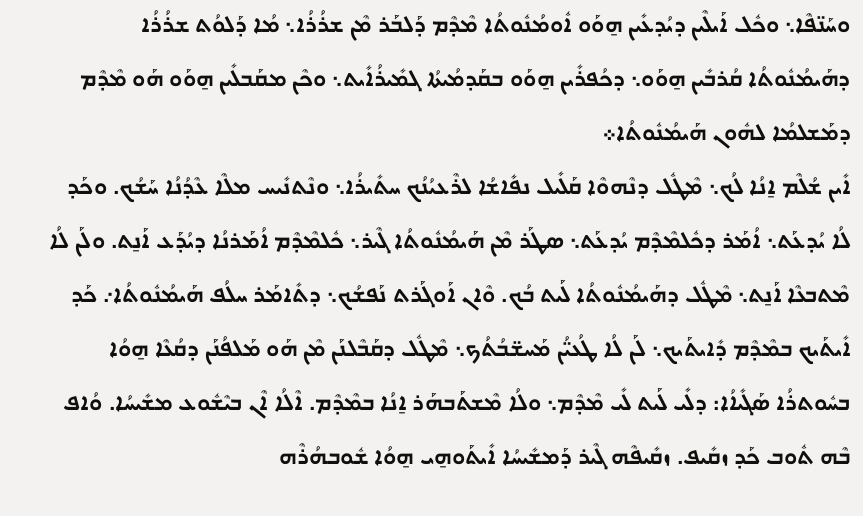ܘܚܰܢ̈ܦܶܐ܆ ܘܟܽܠ ܐܰܝܠܶܝܢ ܕܝܳܕܥܺܝܢ ܗ̱ܘܰܘ ܐܽܘܡܳܢܽܘܬܳܐ ܡܶܕܶܡ ܕܰܠܒܰܪ ܡܶܢ ܫܪܳܪܳܐ܆ ܡܳܐ ܕܰܠܘܳܬ ܫܪܳܪܳܐ ܕܗܰܝܡܳܢܽܘܬܳܐ ܩܳܪܒܺܝܢ ܗ̱ܘܰܘ܆ ܕܟܳܦܪܺܝܢ ܗ̱ܘܰܘ ܒܩܰܕܡܳܝܬܳܐ ܓܡܺܝܪܳܐܺܝܬ܆ ܘܟܶܢ ܡܩܰܒܠܺܝܢ ܗ̱ܘܰܘ ܗܰܘ ܡܶܕܶܡ ܕܡܰܫܠܡܳܐ ܠܗܽܘܢ ܗܰܝܡܳܢܽܘܬܳܐ܀
ܐܺܝܢ ܫܳܠܶܡ ܐ̱ܢܳܐ ܠܳܟ܆ ܡܶܛܽܠ ܕܢܶܗܘܶܐ ܩܰܠܺܝܠ ܢܦܺܐܫܳܐ ܠܪܶܥܝܳܢܳܟ ܚܬܺܝܪܳܐ܆ ܘܢܶܬܢܺܝܚ ܡܠܶܐ ܥܶܕܳܢܳܐ ܚܰܫܳܟ. ܘܟܰܕ ܠܳܐ ܝܳܕܥܰܬ܆ ܐܳܡܰܪ ܕܟܽܠܡܶܕܶܡ ܝܳܕܥܰܬ܆ ܣܛܰܪ ܡܶܢ ܗܰܝܡܳܢܽܘܬܳܐ ܓܶܝܪ܆ ܟܽܠܡܶܕܶܡ ܐܳܡܰܪܢܳܐ ܕܝܳܕܰܥ ܐܰܢ̱ܬ. ܘܠܰܢ ܠܳܐ ܡܶܬܒܥܶܐ ܐܰܢ̱ܬ܆ ܡܶܛܽܠ ܕܗܰܝܡܳܢܽܘܬܳܐ ܠܰܝܬ ܒܳܟ. ܘܶܐܢ ܐܰܘܓܰܪܬ ܢܰܦܫܳܟ܆ ܕܬܺܐܡܰܪ ܚܠܳܦ ܗܰܝܡܳܢܽܘܬܳܐ܇ ܟܰܕ ܐܺܝܬܰܝܟ ܒܡܶܕܶܡ ܕܺܐܝܬܰܝܟ܆ ܠܰܢ ܠܳܐ ܛܳܥܝ̈ܳܢ ܡܰܚܫ̈ܒܳܬܳܟ܆ ܡܶܛܽܠ ܕܩܰܒܶܠܢܰܢ ܡܶܢ ܗܰܘ ܡܰܠܦܳܢܰܢ ܕܩܳܥܶܐ ܗ̱ܘܳܐ ܒܚܽܘܬܪܳܐ ܣܰܓܺܝܐܳܐ: ܕܠܺܝ ܠܰܝܬ ܠܺܝ ܡܶܕܶܡ܆ ܘܠܳܐ ܡܶܫܬܰܒܗܰܪ ܐ̱ܢܳܐ ܒܡܶܕܶܡ. ܐܶܠܳܐ ܐܶܢ ܒܝܶܫܽܘܥ ܡܫܺܝܚܳܐ. ܘܳܐܦ ܒܶܗ ܬܽܘܒ ܟܰܕ ܙܩܺܝܦ. ܙܩܺܝܦܶܗ ܓܶܝܪ ܕܰܡܫܺܝܚܳܐ ܐܺܝܬܰܘܗ̱ܝ ܗ̱ܘܳܐ ܫܽܘܒܗܳܪܶܗ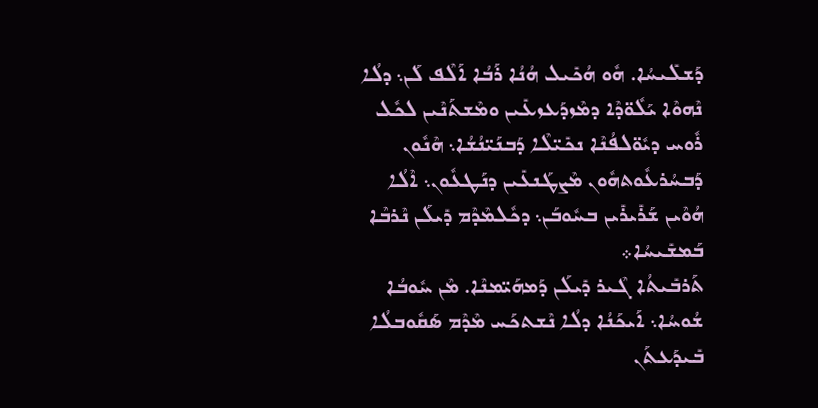ܕܰܫܠܺܝܚܳܐ. ܗܽܘ ܗܳܟܺܝܠ ܗܳܢܳܐ ܪܰܒܳܐ ܐܰܠܶܦ ܠܰܢ܆ ܕܠܳܐ ܢܶܗܘܶܐ ܝܰܠܽܘ̈ܕܶܐ ܕܡܶܙܕܰܥܙܥܺܝܢ ܘܡܶܫܬܰܢܶܝܢ ܠܟܽܠ ܪܽܘܚ ܕܝܽܘ̈ܠܦܳܢܶܐ ܢܟܺܝ̈ܠܶܐ ܕܰܒܢܰܝ̈ܢܳܫܳܐ܆ ܗܶܢܽܘܢ ܕܰܒܚܳܪܥܽܘܬܗܽܘܢ ܡܶܨܛܰܢܥܺܝܢ ܕܢܰܛܥܽܘܢ܆ ܐܶܠܳܐ ܗܳܘܶܝܢ ܫܰܪܺܝܪܺܝܢ ܒܚܽܘܒܰܢ܆ ܕܟܽܠܡܶܕܶܡ ܕܺܝܠܰܢ ܢܶܪܒܶܐ ܒܰܡܫܺܝܚܳܐ܀
ܬܰܪܒܺܝܬܳܐ ܓܶܝܪ ܕܺܝܠܰܢ ܕܰܡܗܰܝ̈ܡܢܶܐ. ܡܶܢ ܚܽܘܒܳܐ ܫܳܘܚܳܐ܆ ܐܰܝܟܰܢܳܐ ܕܠܳܐ ܢܶܫܬܟܰܚ ܡܶܕܶܡ ܣܰܩܽܘܒܠܳܐ ܒܺܝܕܰܥܬܰܢ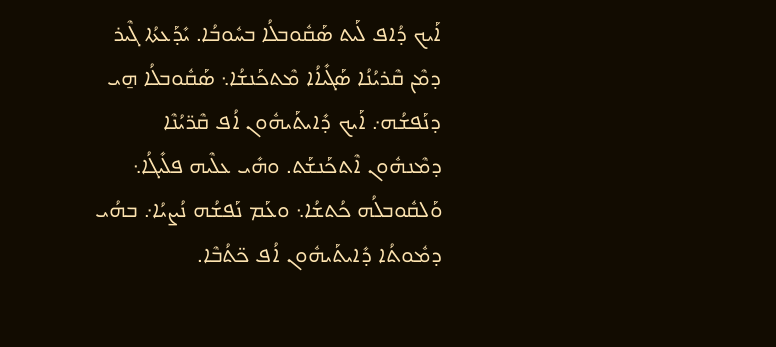ܐܰܝܟ ܕܳܐܦ ܠܰܝܬ ܣܰܩܽܘܒܠܳܐ ܒܚܽܘܒܳܐ. ܝܺܕܰܥܬܳܐ ܓܶܝܪ ܕܡܶܢ ܩܶܪܝܳܢܳܐ ܣܰܓܺܝܐܳܐ ܡܶܬܟܰܢܫܳܐ܆ ܣܰܩܽܘܒܠܳܐ ܗ̱ܝ ܕܢܰܦܫܳܗ܇ ܐܰܝܟ ܕܺܐܝܬܰܝܗܽܘܢ ܐܳܦ ܩܶܪ̈ܝܳܢܶܐ ܕܡܶܢܗܽܘܢ ܐܶܬܟܰܢܫܰܬ. ܘܗܺܝ ܥܠܶܝܗ ܦܠܺܝܓܳܐ܆ ܘܰܠܩܽܘܒܠܳܗ ܟܳܬܫܳܐ܆ ܘܥܰܡ ܢܰܦܫܳܗ ܢܳܨܝܳܐ܇ ܒܗܳܝ ܕܡܽܘܬܳܐ ܕܺܐܝܬܰܝܗܽܘܢ ܐܳܦ ܟ̈ܬܳܒܶܐ.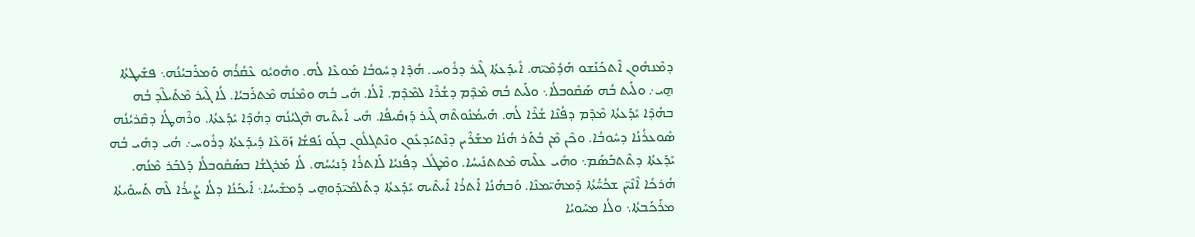ܕܡܶܢܗܽܘܢ ܐܶܬܟܰܢܰܫܘ ܗܰܕܳܡܶܝ̈ܗ. ܐܺܝܕܰܥܬܳܐ ܓܶܝܪ ܕܪܽܘܚ. ܗܳܕܶܐ ܕܚܽܘܒܳܐ ܡܰܘܥܶܐ ܠܳܗ. ܘܗܽܘܝܽܘ ܥܶܩܳܪܳܗ ܘܰܡܪܰܒܝܳܢܳܗ܆ ܦܫܺܝܛܬܳܐ ܗ̱ܝ܇ ܘܠܰܝܬ ܒܳܗ ܣܰܩܽܘܒܠܳܐ܆ ܘܠܰܝܬ ܒܳܗ ܡܶܕܶܡ ܕܫܳܪܶܐ ܠܡܶܕܶܡ. ܐܶܠܳܐ. ܗܺܝ ܒܳܗ ܘܡܶܢܳܗ ܡܶܬܪܰܒܝܳܐ. ܠܳܐ ܓܶܝܪ ܡܶܬܺܝܠܶܕ ܒܳܗ ܒܗܳܕܶܐ ܝܺܕܰܥܬܳܐ ܡܶܕܶܡ ܕܦܳܢܶܐ ܫܳܪܶܐ ܠܳܗ. ܗܰܝܡܳܢܽܘܬܶܗ ܓܶܝܪ ܕܰܙܩܺܝܦܳܐ. ܗܺܝ ܐܺܝܬܶܝܗ ܗܶܓܝܳܢܳܗ ܕܗܳܕܶܐ ܝܺܕܰܥܬܳܐ. ܘܪܶܗܛܳܐ ܕܩܶܪܝܳܢܳܗ ܣܽܘܥܪܳܢܳܐ ܕܚܽܘܒܳܐ. ܘܟܶܢ ܡܶܢ ܒܳܬܰܪ ܗܳܢܳܐ ܡܫܰܪܶܝܢ ܕܢܶܬܝܰܕܥܽܘܢ ܘܢܶܬܓܠܽܘܢ ܒܓܰܘ ܢܰܦܫܳܐ ܙܰܘ̈ܥܶܐ ܕܺܝܕܰܥܬܳܐ ܕܪܽܘܚ܇ ܗܳܝ ܕܗܺܝ ܒܳܗ ܝܺܕܰܥܬܳܐ ܕܬܶܬܒܰܣܰܡ܆ ܘܗܺܝ ܥܠܶܝܗ ܡܶܬܬܢܺܝܚܳܐ. ܘܡܶܛܽܠ ܕܦܳܢܝܳܐ ܠܰܐܬܪܳܐ ܕܰܢܝܳܚܳܗ. ܠܳܐ ܡܰܪܓܫܳܐ ܒܣܰܩܽܘܒܠܳܐ ܕܰܠܒܰܪ ܡܶܢܳܗ. ܗܳܪܟܳܐ ܐܶܢܶܝ̈ܢ ܫܟܳܚ̈ܳܬܳܐ ܕܰܡܗܰܝ̈ܡܢܶܐ. ܘܰܒܗܳܢܳܐ ܐܰܬܪܳܐ ܐܺܝܬܶܝܗ ܝܺܕܰܥܬܳܐ ܕܬܰܠܡܺܝ̈ܕܰܘܗ̱ܝ ܕܰܡܫܺܝܚܳܐ܆ ܐܰܝܟܰܢܳܐ ܕܠܳܐ ܨܳܝܪܳܐ ܠܶܗ ܬܰܚܘܺܝܬܳܐ ܡܪܰܟܰܒܬܳܐ܆ ܘܠܳܐ ܡܚܰܘܝܳܐ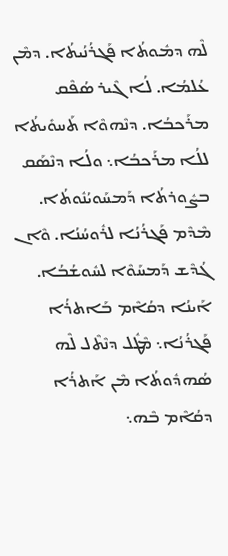ܠܶܗ ܕܡܽܘܬܳܐ ܦܰܓܪܳܢܳܝܬܳܐ. ܕܡܶܢ ܥܳܠܡܳܐ. ܠܳܐ ܓܶܝܪ ܣܳܦܶܩ ܡܪܰܟܒܳܐ. ܕܢܶܗܘܶܐ ܬܰܚܘܺܝܬܳܐ ܠܠܳܐ ܡܪܰܟܒܳܐ܆ ܘܠܳܐ ܕܢܶܣܰܩ ܒܨܽܘܪܬܳܐ ܕܰܡܚܰܘܝܳܢܽܘܬܳܐ. ܡܶܕܶܡ ܦܰܓܪܳܢܳܐ ܠܪܽܘܚܳܢܳܐ. ܘܶܐܢ ܓܳܕܶܫ ܕܰܡܚܰܘܶܐ ܠܚܽܘܫܳܒܳܐ. ܐܰܝܢܳܐ ܕܩܳܐܶܡ ܒܰܐܬܪܳܐ ܦܰܓܪܳܢܳܐ܆ ܡܶܛܽܠ ܕܢܶܬܶܠ ܠܶܗ ܣܳܗܕܽܘܬܳܐ ܡܶܢ ܐܰܬܪܳܐ ܕܩܳܐܶܡ ܒܶܗ܆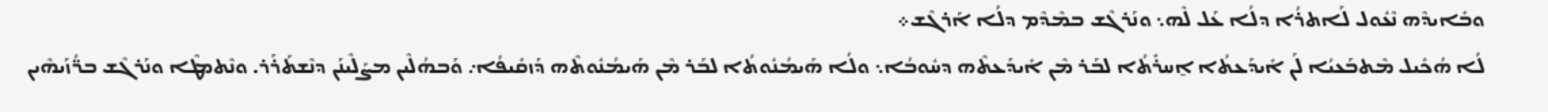ܘܒܺܐܝܕܶܗ ܢܶܥܽܘܠ ܠܰܐܬܪܳܐ ܕܠܳܐ ܥܰܠ ܠܶܗ܆ ܘܢܰܪܓܶܫ ܒܡܶܕܶܡ ܕܠܳܐ ܐܰܪܓܶܫ܀
ܠܳܐ ܗܳܟܺܝܠ ܡܶܬܒܰܥܝܳܐ ܠܰܢ ܐܺܝܕܰܥܬܳܐ ܐ̱ܚܪܺܬܳܐ ܠܒܰܪ ܡܶܢ ܐܺܝܕܰܥܬܶܗ ܕܚܽܘܒܳܐ܆ ܘܠܳܐ ܗܰܝܡܳܢܽܘܬܳܐ ܠܒܰܪ ܡܶܢ ܗܰܝܡܳܢܽܘܬܶܗ ܕܰܙܩܺܝܦܳܐ܇ ܘܰܒܗܳܠܶܝܢ ܡܨܰܠܶܝܢܰܢ ܕܢܶܫܬܰܪܰܪ. ܘܢܶܬܡܛܶܐ ܘܢܰܪܓܶܫ ܒܪ̈ܳܙܰܝܗܶܝܢ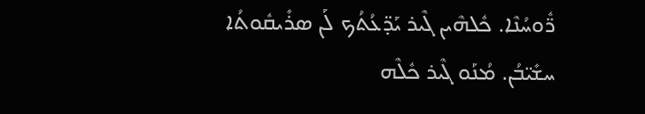ܪ̈ܽܘܚܳܢܶܐ. ܟܽܠܗܶܝܢ ܓܶܝܪ ܝܰܕ̈ܥܳܬܳܟ ܠܰܢ ܣܪܺܝܩܽܘܬܳܐ ܚܫܺܝ̈ܒܳܢ. ܡܳܢܰܘ ܓܶܝܪ ܟܽܠܶܗ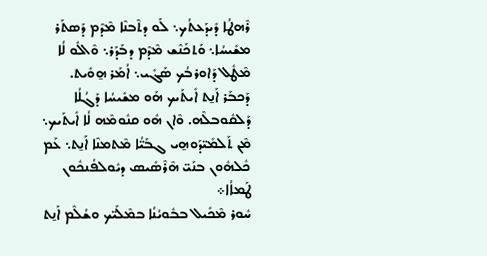ܪܶܗܛܳܐ ܕܺܝܕܰܥܬܳܟ܆ ܠܰܘ ܕܬܶܒܢܶܐ ܡܶܕܶܡ ܕܰܣܬܰܪ ܡܫܺܝܚܳܐ܆ ܘܰܬܟܰܢܶܫ ܡܶܕܶܡ ܕܒܰܕܰܪ܆ ܘܶܐܠܽܘ ܠܳܐ ܡܶܛܽܠ ܕܰܐܘܪܒܳܟ ܣܰܓܺܝ܆ ܐܳܡܰܪ ܗ̱ܘܺܝܬ. ܕܰܟܒܰܪ ܐܰܢ̱ܬ ܐܺܝܬܰܝܟ ܗܰܘ ܡܫܺܝܚܳܐ ܕܰܓܳܠܳܐ ܕܰܠܩܽܘܒܠܶܗ. ܘܶܐܢ ܗܽܘ ܩܢܽܘܡܶܗ ܠܳܐ ܐܺܝܬܰܝܟ܆ ܡܶܢ ܬܰܠܡܺܝ̈ܕܰܘܗ̱ܝ ܓܒܰܝ̈ܳܐ ܡܶܬܡܢܶܐ ܐܰܢ̱ܬ܆ ܥܰܡ ܟܽܠܗܽܘܢ ܒܢܰܝ̈ ܗܶܪܶܣܺܝܣ ܕܝܽܘܠܦܳܢܟܽܘܢ ܛܰܡܐܳܐ܀
ܚܽܘܪ ܡܶܟܺܝܠ ܒܒܽܘܝܳܢܳܐ ܒܡܶܠܰܝ̈ܟ ܘܫܳܠܶܡ ܐܰܢ̱ܬ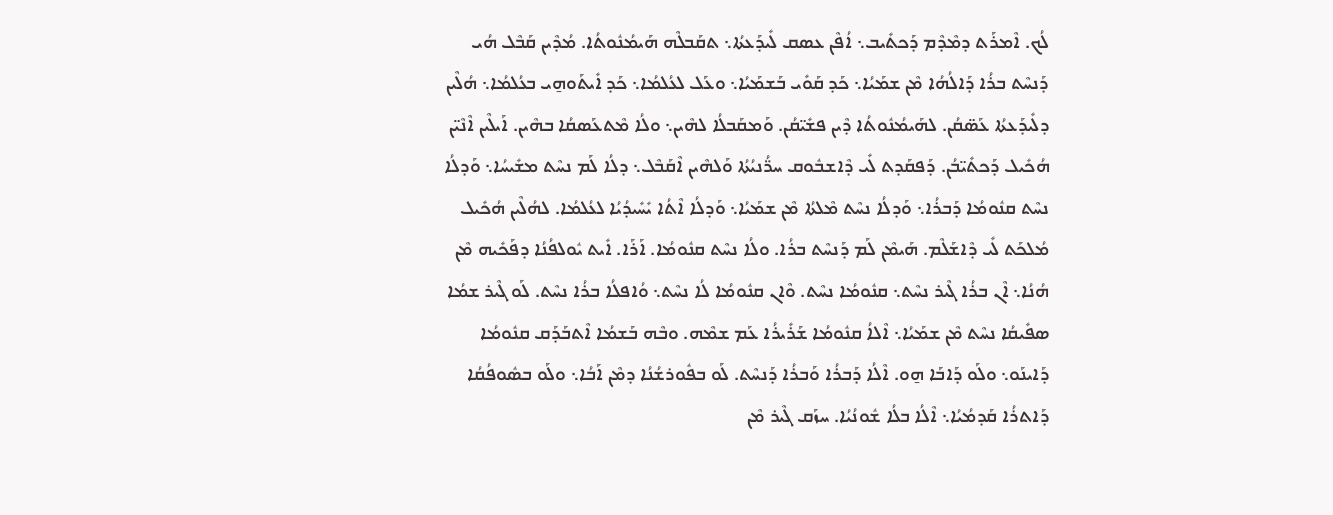ܠܳܟ. ܐܶܡܪܰܬ ܕܡܶܕܶܡ ܕܰܟܬܺܝܒ܆ ܐܳܦܶܢ ܥܣܩ ܠܺܝܕܰܥܬܳܐ܆ ܬܩܰܒܠܶܗ ܗܰܝܡܳܢܽܘܬܳܐ. ܡܳܕܶܝܢ ܩܰܒܶܠ ܗܳܝ ܕܰܢܚܶܬ ܒܪܳܐ ܕܰܐܠܳܗܳܐ ܡܶܢ ܫܡܰܝܳܐ܆ ܟܰܕ ܩܰܘܺܝ ܒܰܫܡܰܝܳܐ܆ ܘܥܰܠ ܠܥܳܠܡܳܐ܆ ܟܰܕ ܐܺܝܬܰܘܗ̱ܝ ܒܥܳܠܡܳܐ܆ ܗܳܠܶܝܢ ܕܠܺܝܕܰܥܬܳܐ ܥܰܣ̈ܩܳܢ. ܠܗܰܝܡܳܢܽܘܬܳܐ ܕܶܝܢ ܦܫܺܝ̈ܩܳܢ. ܘܰܡܩܰܒܠܳܐ ܠܗܶܝܢ܆ ܘܠܳܐ ܡܶܬܥܰܣܩܳܐ ܒܗܶܝܢ. ܐܰܝܠܶܝܢ ܐܶܢܶܝ̈ܢ ܗܳܟܺܝܠ ܕܰܟܬܺܝ̈ܒܳܢ. ܕܰܦܩܰܕܬ ܠܺܝ ܕܶܐܫܒܽܘܩ ܚܪ̈ܳܢܝܳܬܳܐ ܘܰܠܗܶܝܢ ܐܶܩܰܒܶܠ܆ ܕܠܳܐ ܠܰܡ ܢܚܶܬ ܡܫܺܝܚܳܐ܆ ܘܰܕܠܳܐ ܢܚܶܬ ܩܢܽܘܡܳܐ ܕܰܒܪܳܐ܆ ܘܰܕܠܳܐ ܢܚܶܬ ܡܶܠܬܳܐ ܡܶܢ ܫܡܰܝܳܐ܆ ܘܰܕܠܳܐ ܐܶܬܳܐ ܝܺܚܺܝܕܳܝܳܐ ܠܥܳܠܡܳܐ. ܠܗܳܠܶܝܢ ܗܳܟܺܝܠ ܡܳܠܟܰܬ ܠܺܝ ܕܶܐܫܰܠܶܡ. ܗܰܝܡܶܢ ܠܰܡ ܕܰܢܚܶܬ ܒܪܳܐ. ܘܠܳܐ ܢܚܶܬ ܩܢܽܘܡܳܐ. ܐܰܪܰܐ. ܐܺܝܬ ܝܽܘܠܦܳܢܳܐ ܕܦܰܟܺܝܗ ܡܶܢ ܗܳܢܳܐ܆ ܐܶܢ ܒܪܳܐ ܓܶܝܪ ܢܚܶܬ܆ ܩܢܽܘܡܳܐ ܢܚܶܬ. ܘܶܐܢ ܩܢܽܘܡܳܐ ܠܳܐ ܢܚܶܬ܆ ܘܳܐܦܠܳܐ ܒܪܳܐ ܢܚܶܬ. ܠܰܘ ܓܶܝܪ ܫܡܳܐ ܣܦܺܝܩܳܐ ܢܚܶܬ ܡܶܢ ܫܡܰܝܳܐ܆ ܐܶܠܐܳ ܩܢܽܘܡܳܐ ܫܰܪܺܝܪܳܐ ܥܰܡ ܫܡܶܗ. ܘܒܶܗ ܒܰܫܡܳܐ ܐܶܬܒܰܕܰܩ ܩܢܽܘܡܳܐ ܕܰܐܝܢܰܘ܆ ܘܠܰܘ ܕܰܐܒܰܐ ܗ̱ܘ. ܐܶܠܳܐ ܕܰܒܪܳܐ ܘܰܒܪܳܐ ܕܰܢܚܶܬ. ܠܰܘ ܒܦܽܘܪܫܳܢܳܐ ܕܡܶܢ ܐܰܒܳܐ܆ ܘܠܰܘ ܒܣܽܘܦܳܩܳܐ ܕܰܐܬܪܳܐ ܩܰܕܡܳܝܳܐ܆ ܐܶܠܳܐ ܒܠܳܐ ܫܽܘܢܳܝܳܐ. ܚܙܰܩ ܓܶܝܪ ܡܶܢ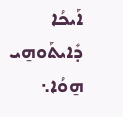ܐܰܝܟܳܐ ܕܺܐܝܬܰܘܗ̱ܝ ܗ̱ܘܳܐ܆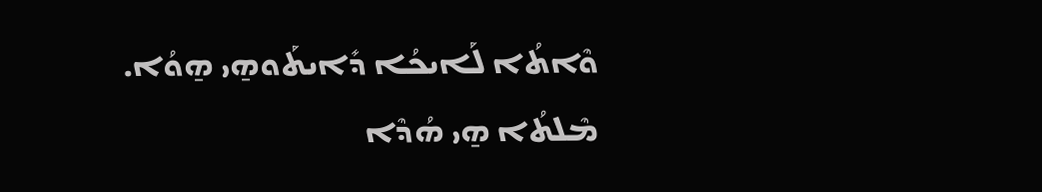ܘܶܐܬܳܐ ܠܰܐܝܟܳܐ ܕܺܐܝܬܰܘܗ̱ܝ ܗ̱ܘܳܐ. ܡܶܠܬܳܐ ܗ̱ܝ ܗܳܕܶܐ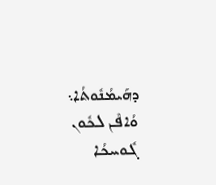ܕܗܰܝܡܳܢܽܘܬܳܐ܆ ܘܳܐܦܶܢ ܠܟܽܘܢ ܓܽܘܚܟܳܐ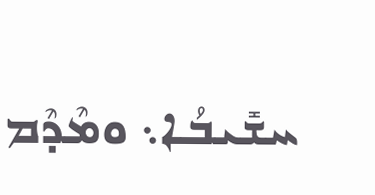ܚܫܺܝܒܳܐ܆ ܘܡܶܕܶܡ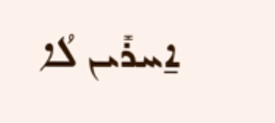ܐ̱ܚܪܺܝܢ ܠܳܐ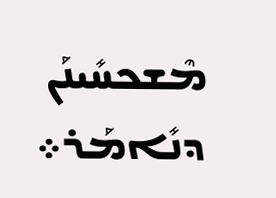ܡܶܫܟܚܺܝܢܰܢ ܕܢܺܐܡܰܪ܀